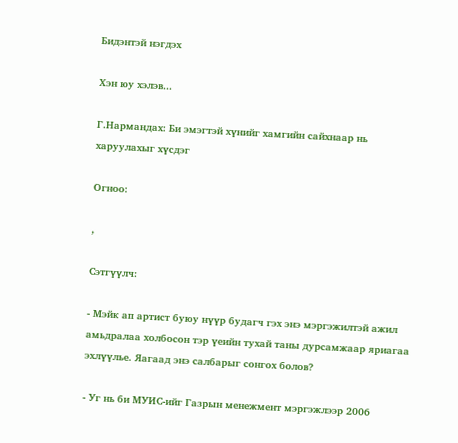Бидэнтэй нэгдэх

Хэн юу хэлэв...

Г.Нармандах: Би эмэгтэй хүнийг хамгийн сайхнаар нь харуулахыг хүсдэг

Огноо:

,

Сэтгүүлч:

- Мэйк ап артист буюу нүүр будагч гэх энэ мэргэжилтэй ажил амьдралаа холбосон тэр үеийн тухай таны дурсамжаар яриагаа эхлүүлье. Яагаад энэ салбарыг сонгох болов?

- Уг нь би МУИС-ийг Газрын менежмент мэргэжлээр 2006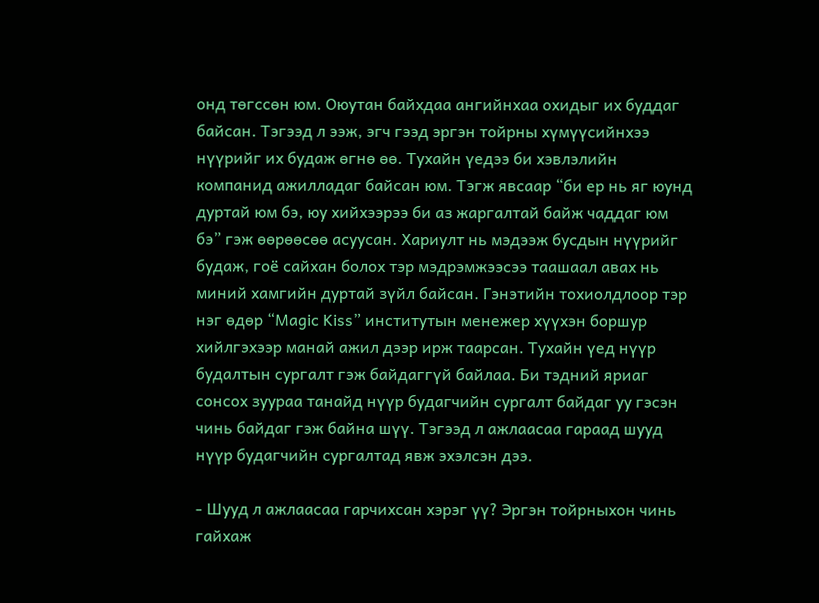онд төгссөн юм. Оюутан байхдаа ангийнхаа охидыг их буддаг байсан. Тэгээд л ээж, эгч гээд эргэн тойрны хүмүүсийнхээ нүүрийг их будаж өгнө өө. Тухайн үедээ би хэвлэлийн компанид ажилладаг байсан юм. Тэгж явсаар “би ер нь яг юунд дуртай юм бэ, юу хийхээрээ би аз жаргалтай байж чаддаг юм бэ” гэж өөрөөсөө асуусан. Хариулт нь мэдээж бусдын нүүрийг будаж, гоё сайхан болох тэр мэдрэмжээсээ таашаал авах нь миний хамгийн дуртай зүйл байсан. Гэнэтийн тохиолдлоор тэр нэг өдөр “Magic Kiss” институтын менежер хүүхэн боршур хийлгэхээр манай ажил дээр ирж таарсан. Тухайн үед нүүр будалтын сургалт гэж байдаггүй байлаа. Би тэдний яриаг сонсох зуураа танайд нүүр будагчийн сургалт байдаг уу гэсэн чинь байдаг гэж байна шүү. Тэгээд л ажлаасаа гараад шууд нүүр будагчийн сургалтад явж эхэлсэн дээ.

- Шууд л ажлаасаа гарчихсан хэрэг үү? Эргэн тойрныхон чинь гайхаж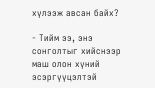хүлээж авсан байх?

- Тийм ээ, энэ сонголтыг хийснээр маш олон хүний эсэргүүцэлтэй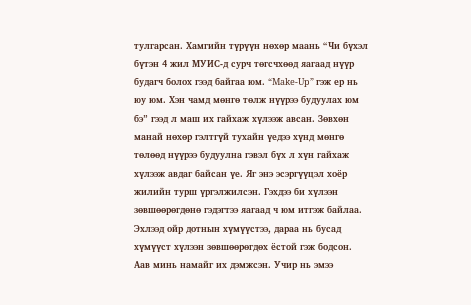тулгарсан. Хамгийн түрүүн нөхөр маань “Чи бүхэл бүтэн 4 жил МУИС-д сурч төгсчхөөд яагаад нүүр будагч болох гээд байгаа юм. “Make-Up” гэж ер нь юу юм. Хэн чамд мөнгө төлж нүүрээ будуулах юм бэ” гээд л маш их гайхаж хүлээж авсан. Зөвхөн манай нөхөр гэлтгүй тухайн үедээ хүнд мөнгө төлөөд нүүрээ будуулна гэвэл бүх л хүн гайхаж хүлээж авдаг байсан үе. Яг энэ эсэргүүцэл хоёр жилийн турш үргэлжилсэн. Гэхдээ би хүлээн зөвшөөрөгдөнө гэдэгтээ яагаад ч юм итгэж байлаа. Эхлээд ойр дотнын хүмүүстээ, дараа нь бусад хүмүүст хүлээн зөвшөөрөгдөх ёстой гэж бодсон. Аав минь намайг их дэмжсэн. Учир нь эмээ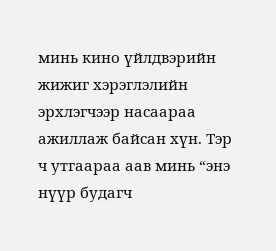минь кино үйлдвэрийн жижиг хэрэглэлийн эрхлэгчээр насаараа ажиллаж байсан хүн. Тэр ч утгаараа аав минь “энэ нүүр будагч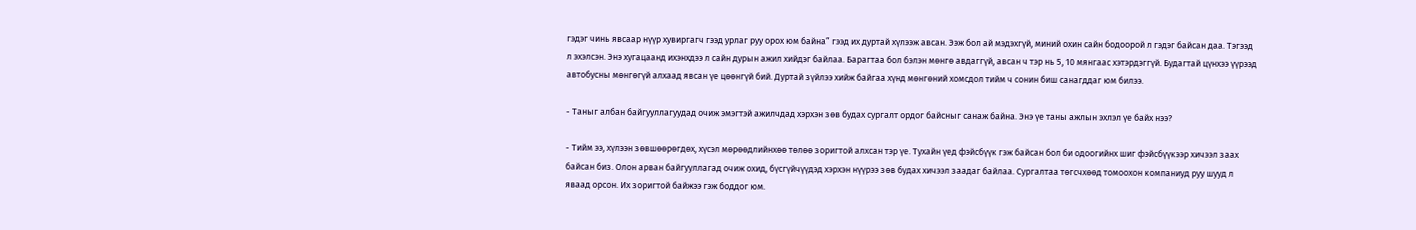гэдэг чинь явсаар нүүр хувиргагч гээд урлаг руу орох юм байна” гээд их дуртай хүлээж авсан. Ээж бол ай мэдэхгүй, миний охин сайн бодоорой л гэдэг байсан даа. Тэгээд л эхэлсэн. Энэ хугацаанд ихэнхдээ л сайн дурын ажил хийдэг байлаа. Барагтаа бол бэлэн мөнгө авдаггүй, авсан ч тэр нь 5, 10 мянгаас хэтэрдэггүй. Будагтай цүнхээ үүрээд автобусны мөнгөгүй алхаад явсан үе цөөнгүй бий. Дуртай зүйлээ хийж байгаа хүнд мөнгөний хомсдол тийм ч сонин биш санагддаг юм билээ.

- Таныг албан байгууллагуудад очиж эмэгтэй ажилчдад хэрхэн зөв будах сургалт ордог байсныг санаж байна. Энэ үе таны ажлын эхлэл үе байх нээ?

- Тийм ээ, хүлээн зөвшөөрөгдөх, хүсэл мөрөөдлийнхөө төлөө зоригтой алхсан тэр үе. Тухайн үед фэйсбүүк гэж байсан бол би одоогийнх шиг фэйсбүүкээр хичээл заах байсан биз. Олон арван байгууллагад очиж охид, бүсгүйчүүдэд хэрхэн нүүрээ зөв будах хичээл заадаг байлаа. Сургалтаа төгсчхөөд томоохон компаниуд руу шууд л яваад орсон. Их зоригтой байжээ гэж боддог юм.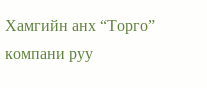Хамгийн анх “Торго” компани руу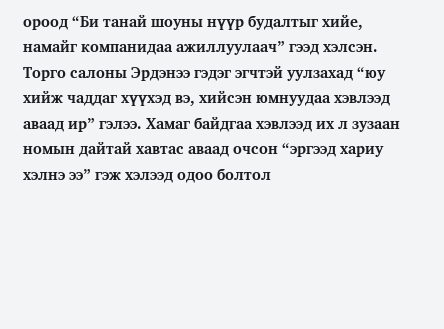ороод “Би танай шоуны нүүр будалтыг хийе, намайг компанидаа ажиллуулаач” гээд хэлсэн. Торго салоны Эрдэнээ гэдэг эгчтэй уулзахад “юу хийж чаддаг хүүхэд вэ, хийсэн юмнуудаа хэвлээд аваад ир” гэлээ. Хамаг байдгаа хэвлээд их л зузаан номын дайтай хавтас аваад очсон “эргээд хариу хэлнэ ээ” гэж хэлээд одоо болтол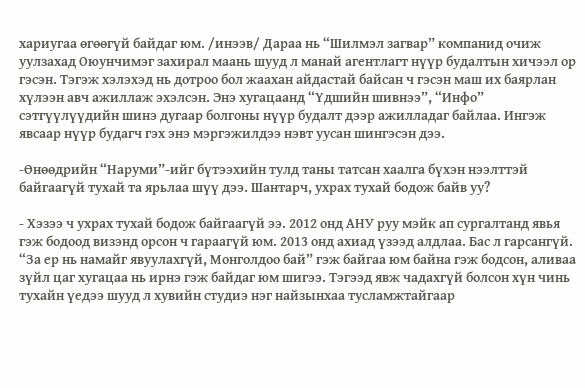хариугаа өгөөгүй байдаг юм. /инээв/ Дараа нь “Шилмэл загвар” компанид очиж уулзахад Оюунчимэг захирал маань шууд л манай агентлагт нүүр будалтын хичээл ор гэсэн. Тэгэж хэлэхэд нь дотроо бол жаахан айдастай байсан ч гэсэн маш их баярлан хүлээн авч ажиллаж эхэлсэн. Энэ хугацаанд “Үдшийн шивнээ”, “Инфо” сэтгүүлүүдийн шинэ дугаар болгоны нүүр будалт дээр ажилладаг байлаа. Ингэж явсаар нүүр будагч гэх энэ мэргэжилдээ нэвт уусан шингэсэн дээ.

-Өнөөдрийн “Наруми”-ийг бүтээхийн тулд таны татсан хаалга бүхэн нээлттэй байгаагүй тухай та ярьлаа шүү дээ. Шантарч, ухрах тухай бодож байв уу?

- Хэзээ ч ухрах тухай бодож байгаагүй ээ. 2012 онд АНУ руу мэйк ап сургалтанд явья гэж бодоод визэнд орсон ч гараагүй юм. 2013 онд ахиад үзээд алдлаа. Бас л гарсангүй. “За ер нь намайг явуулахгүй, Монголдоо бай” гэж байгаа юм байна гэж бодсон, аливаа зүйл цаг хугацаа нь ирнэ гэж байдаг юм шигээ. Тэгээд явж чадахгүй болсон хүн чинь тухайн үедээ шууд л хувийн студиэ нэг найзынхаа тусламжтайгаар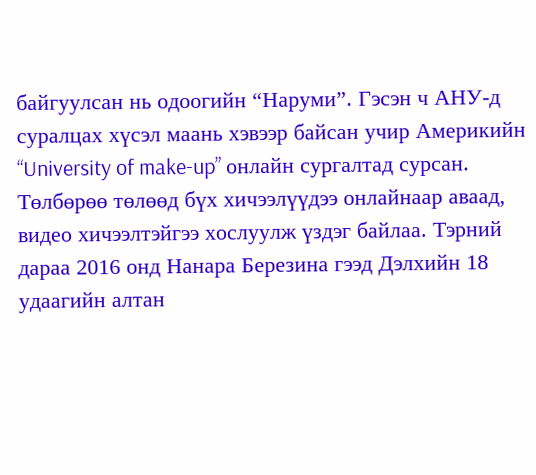байгуулсан нь одоогийн “Наруми”. Гэсэн ч АНУ-д суралцах хүсэл маань хэвээр байсан учир Америкийн “University of make-up” онлайн сургалтад сурсан. Төлбөрөө төлөөд бүх хичээлүүдээ онлайнаар аваад, видео хичээлтэйгээ хослуулж үздэг байлаа. Тэрний дараа 2016 онд Нанара Березина гээд Дэлхийн 18 удаагийн алтан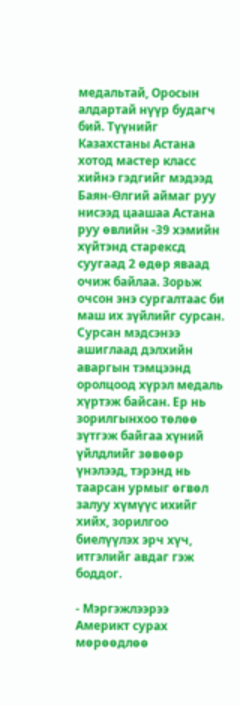медальтай, Оросын алдартай нүүр будагч бий. Түүнийг Казахстаны Астана хотод мастер класс хийнэ гэдгийг мэдээд Баян-Өлгий аймаг руу нисээд цаашаа Астана руу өвлийн -39 хэмийн хүйтэнд старексд суугаад 2 өдөр яваад очиж байлаа. Зорьж очсон энэ сургалтаас би маш их зүйлийг сурсан. Сурсан мэдсэнээ ашиглаад дэлхийн аваргын тэмцээнд оролцоод хүрэл медаль хүртэж байсан. Ер нь зорилгынхоо төлөө зүтгэж байгаа хүний үйлдлийг зөвөөр үнэлээд, тэрэнд нь таарсан урмыг өгвөл залуу хүмүүс ихийг хийх, зорилгоо биелүүлэх эрч хүч, итгэлийг авдаг гэж боддог.

- Мэргэжлээрээ Америкт сурах мөрөөдлөө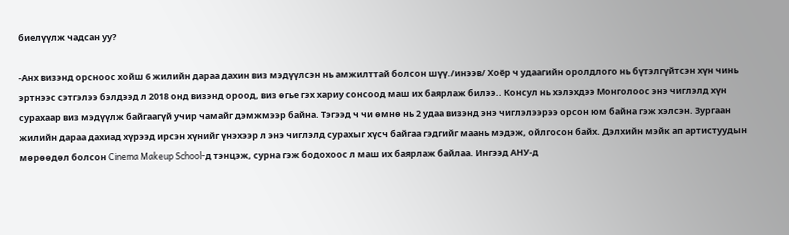биелүүлж чадсан уу?

-Анх визэнд орсноос хойш 6 жилийн дараа дахин виз мэдүүлсэн нь амжилттай болсон шүү./инээв/ Хоёр ч удаагийн оролдлого нь бүтэлгүйтсэн хүн чинь эртнээс сэтгэлээ бэлдээд л 2018 онд визэнд ороод, виз өгье гэх хариу сонсоод маш их баярлаж билээ.. Консул нь хэлэхдээ Монголоос энэ чиглэлд хүн сурахаар виз мэдүүлж байгаагүй учир чамайг дэмжмээр байна. Тэгээд ч чи өмнө нь 2 удаа визэнд энэ чиглэлээрээ орсон юм байна гэж хэлсэн. Зургаан жилийн дараа дахиад хүрээд ирсэн хүнийг үнэхээр л энэ чиглэлд сурахыг хүсч байгаа гэдгийг маань мэдэж, ойлгосон байх. Дэлхийн мэйк ап артистуудын мөрөөдөл болсон Cinema Makeup School-д тэнцэж, сурна гэж бодохоос л маш их баярлаж байлаа. Ингээд АНУ-д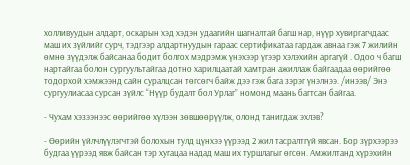холливуудын алдарт, оскарын хэд хэдэн удаагийн шагналтай багш нар, нүүр хувиргагчдаас маш их зүйлийг сурч, тэдгээр алдартнуудын гараас сертификатаа гардаж авнаа гэж 7 жилийн өмнө зүүдэлж байсанаа бодит болгох мэдрэмж үнэхээр үгээр хэлэхийн аргагүй . Одоо ч багш нартайгаа болон сургуультайгаа дотно харилцаатай хамтран ажиллаж байгаадаа өөрийгөө тодорхой хэмжээнд сайн суралцсан төгсөгч байж дээ гэж бага зэрэг үнэлнээ. /инээв/ Энэ сургуулиасаа сурсан зүйлс “Нүүр будалт бол Урлаг” номонд маань багтсан байгаа.

- Чухам хэзээнээс өөрийгөө хүлээн зөвшөөрүүлж, олонд танигдаж эхлэв?

- Өөрийн үйлчлүүлэгчтэй болохын тулд цүнхээ үүрээд 2 жил тасралтгүй явсан. Бор зүрхээрээ будгаа үүрээд явж байсан тэр хугацаа надад маш их туршлагыг өгсөн. Амжилтанд хүрэхийн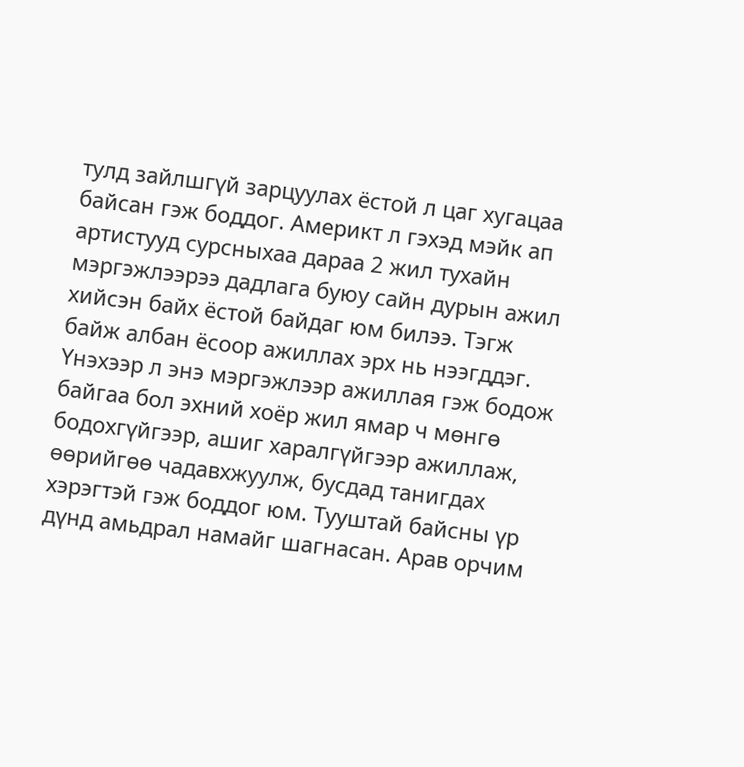тулд зайлшгүй зарцуулах ёстой л цаг хугацаа байсан гэж боддог. Америкт л гэхэд мэйк ап артистууд сурсныхаа дараа 2 жил тухайн мэргэжлээрээ дадлага буюу сайн дурын ажил хийсэн байх ёстой байдаг юм билээ. Тэгж байж албан ёсоор ажиллах эрх нь нээгддэг. Үнэхээр л энэ мэргэжлээр ажиллая гэж бодож байгаа бол эхний хоёр жил ямар ч мөнгө бодохгүйгээр, ашиг харалгүйгээр ажиллаж, өөрийгөө чадавхжуулж, бусдад танигдах хэрэгтэй гэж боддог юм. Тууштай байсны үр дүнд амьдрал намайг шагнасан. Арав орчим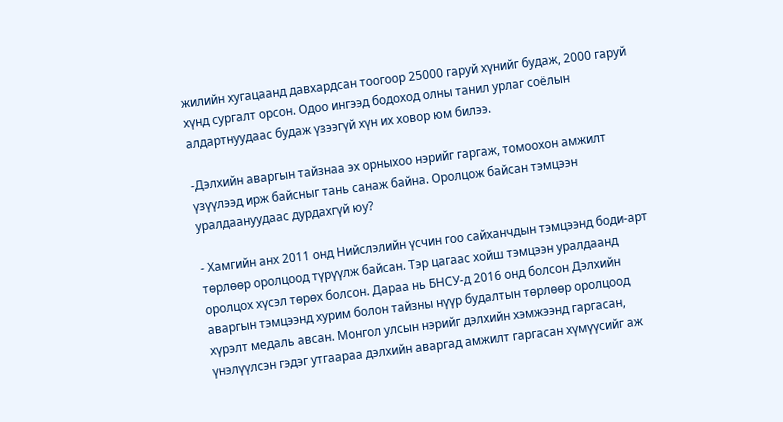жилийн хугацаанд давхардсан тоогоор 25000 гаруй хүнийг будаж, 2000 гаруй хүнд сургалт орсон. Одоо ингээд бодоход олны танил урлаг соёлын алдартнуудаас будаж үзээгүй хүн их ховор юм билээ.

-Дэлхийн аваргын тайзнаа эх орныхоо нэрийг гаргаж, томоохон амжилт үзүүлээд ирж байсныг тань санаж байна. Оролцож байсан тэмцээн уралдаануудаас дурдахгүй юу?

- Хамгийн анх 2011 онд Нийслэлийн үсчин гоо сайханчдын тэмцээнд боди-арт төрлөөр оролцоод түрүүлж байсан. Тэр цагаас хойш тэмцээн уралдаанд оролцох хүсэл төрөх болсон. Дараа нь БНСУ-д 2016 онд болсон Дэлхийн аваргын тэмцээнд хурим болон тайзны нүүр будалтын төрлөөр оролцоод хүрэлт медаль авсан. Монгол улсын нэрийг дэлхийн хэмжээнд гаргасан, үнэлүүлсэн гэдэг утгаараа дэлхийн аваргад амжилт гаргасан хүмүүсийг аж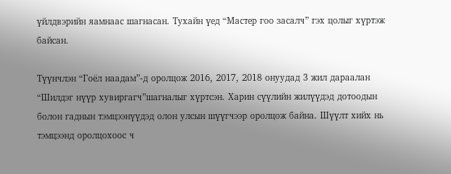үйлдвэрийн яамнаас шагнасан. Тухайн үед “Мастер гоо засалч” гэх цолыг хүртэж байсан.

Түүнчлэн “Гоёл наадам”-д оролцож 2016, 2017, 2018 онуудад 3 жил дараалан “Шилдэг нүүр хувиргагч”шагналыг хүртсэн. Харин сүүлийн жилүүдэд дотоодын болон гаднын тэмцээнүүдэд олон улсын шүүгчээр оролцож байна. Шүүлт хийх нь тэмцээнд оролцохоос ч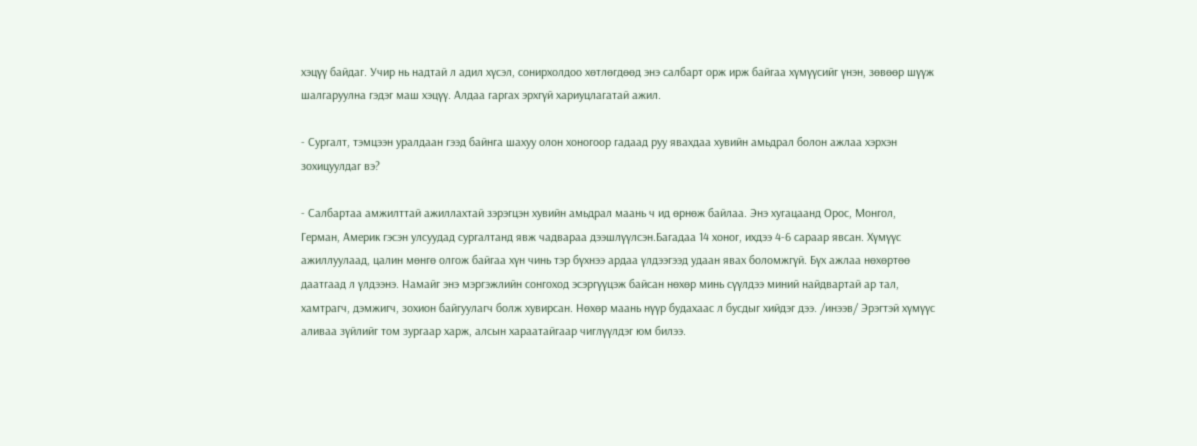хэцүү байдаг. Учир нь надтай л адил хүсэл, сонирхолдоо хөтлөгдөөд энэ салбарт орж ирж байгаа хүмүүсийг үнэн, зөвөөр шүүж шалгаруулна гэдэг маш хэцүү. Алдаа гаргах эрхгүй хариуцлагатай ажил.

- Сургалт, тэмцээн уралдаан гээд байнга шахуу олон хоногоор гадаад руу явахдаа хувийн амьдрал болон ажлаа хэрхэн зохицуулдаг вэ?

- Салбартаа амжилттай ажиллахтай зэрэгцэн хувийн амьдрал маань ч ид өрнөж байлаа. Энэ хугацаанд Орос, Монгол, Герман, Америк гэсэн улсуудад сургалтанд явж чадвараа дээшлүүлсэн.Багадаа 14 хоног, ихдээ 4-6 сараар явсан. Хүмүүс ажиллуулаад, цалин мөнгө олгож байгаа хүн чинь тэр бүхнээ ардаа үлдээгээд удаан явах боломжгүй. Бүх ажлаа нөхөртөө даатгаад л үлдээнэ. Намайг энэ мэргэжлийн сонгоход эсэргүүцэж байсан нөхөр минь сүүлдээ миний найдвартай ар тал, хамтрагч, дэмжигч, зохион байгуулагч болж хувирсан. Нөхөр маань нүүр будахаас л бусдыг хийдэг дээ. /инээв/ Эрэгтэй хүмүүс аливаа зүйлийг том зургаар харж, алсын хараатайгаар чиглүүлдэг юм билээ.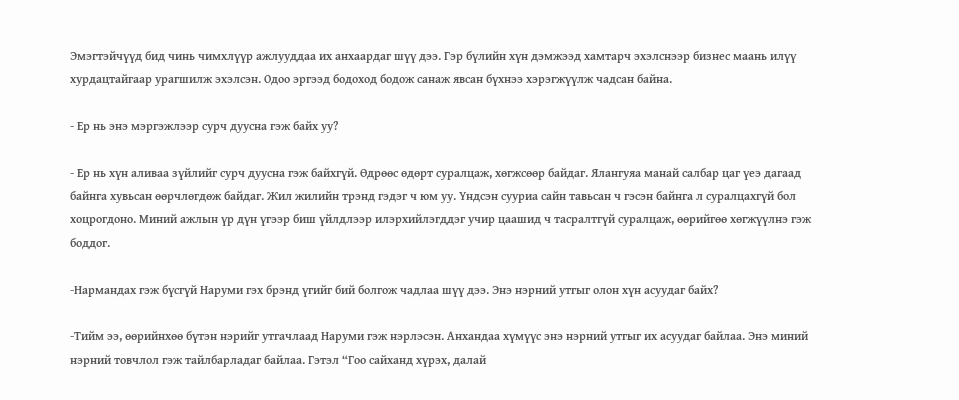Эмэгтэйчүүд бид чинь чимхлүүр ажлууддаа их анхаардаг шүү дээ. Гэр бүлийн хүн дэмжээд хамтарч эхэлснээр бизнес маань илүү хурдацтайгаар урагшилж эхэлсэн. Одоо эргээд бодоход бодож санаж явсан бүхнээ хэрэгжүүлж чадсан байна.

- Ер нь энэ мэргэжлээр сурч дуусна гэж байх уу?

- Ер нь хүн аливаа зүйлийг сурч дуусна гэж байхгүй. Өдрөөс өдөрт суралцаж, хөгжсөөр байдаг. Ялангуяа манай салбар цаг үеэ дагаад байнга хувьсан өөрчлөгдөж байдаг. Жил жилийн трэнд гэдэг ч юм уу. Үндсэн сууриа сайн тавьсан ч гэсэн байнга л суралцахгүй бол хоцрогдоно. Миний ажлын үр дүн үгээр биш үйлдлээр илэрхийлэгддэг учир цаашид ч тасралтгүй суралцаж, өөрийгөө хөгжүүлнэ гэж боддог.

-Нармандах гэж бүсгүй Наруми гэх брэнд үгийг бий болгож чадлаа шүү дээ. Энэ нэрний утгыг олон хүн асуудаг байх?

-Тийм ээ, өөрийнхөө бүтэн нэрийг утгачлаад Наруми гэж нэрлэсэн. Анхандаа хүмүүс энэ нэрний утгыг их асуудаг байлаа. Энэ миний нэрний товчлол гэж тайлбарладаг байлаа. Гэтэл “Гоо сайханд хүрэх, далай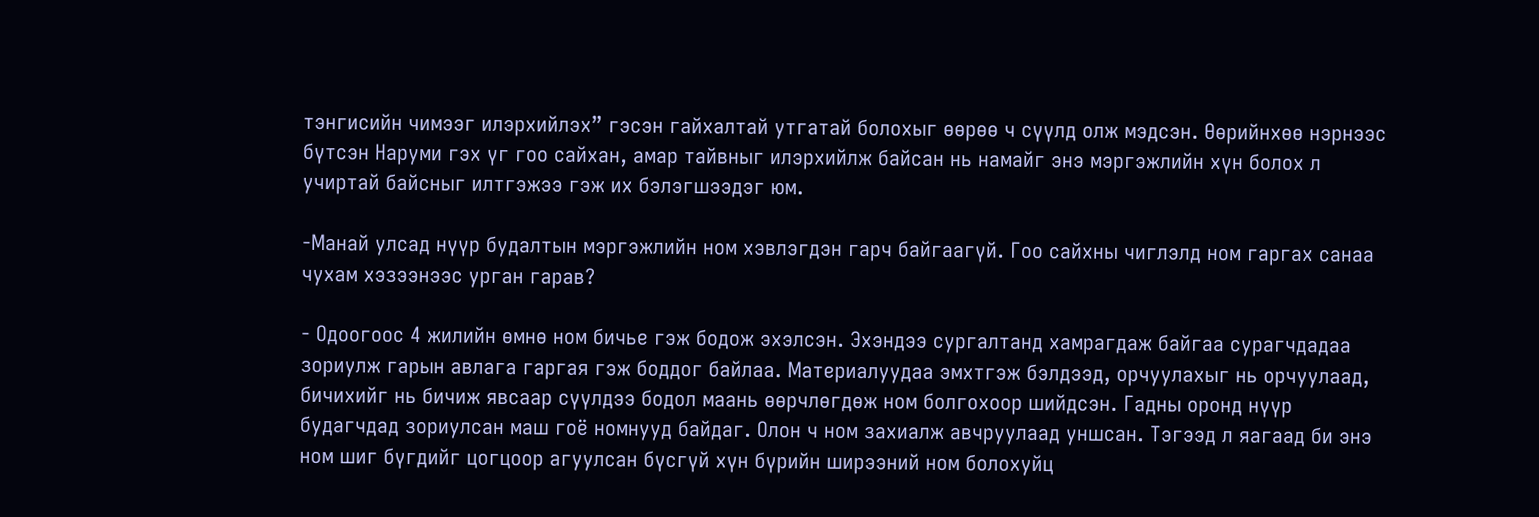тэнгисийн чимээг илэрхийлэх” гэсэн гайхалтай утгатай болохыг өөрөө ч сүүлд олж мэдсэн. Өөрийнхөө нэрнээс бүтсэн Наруми гэх үг гоо сайхан, амар тайвныг илэрхийлж байсан нь намайг энэ мэргэжлийн хүн болох л учиртай байсныг илтгэжээ гэж их бэлэгшээдэг юм.

-Манай улсад нүүр будалтын мэргэжлийн ном хэвлэгдэн гарч байгаагүй. Гоо сайхны чиглэлд ном гаргах санаа чухам хэзээнээс урган гарав?

- Одоогоос 4 жилийн өмнө ном бичье гэж бодож эхэлсэн. Эхэндээ сургалтанд хамрагдаж байгаа сурагчдадаа зориулж гарын авлага гаргая гэж боддог байлаа. Материалуудаа эмхтгэж бэлдээд, орчуулахыг нь орчуулаад, бичихийг нь бичиж явсаар сүүлдээ бодол маань өөрчлөгдөж ном болгохоор шийдсэн. Гадны оронд нүүр будагчдад зориулсан маш гоё номнууд байдаг. Олон ч ном захиалж авчруулаад уншсан. Тэгээд л яагаад би энэ ном шиг бүгдийг цогцоор агуулсан бүсгүй хүн бүрийн ширээний ном болохуйц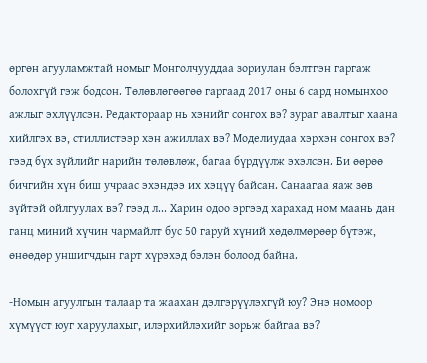өргөн агууламжтай номыг Монголчууддаа зориулан бэлтгэн гаргаж болохгүй гэж бодсон. Төлөвлөгөөгөө гаргаад 2017 оны 6 сард номынхоо ажлыг эхлүүлсэн. Редактораар нь хэнийг сонгох вэ? зураг авалтыг хаана хийлгэх вэ, стиллистээр хэн ажиллах вэ? Моделиудаа хэрхэн сонгох вэ? гээд бүх зүйлийг нарийн төлөвлөж, багаа бүрдүүлж эхэлсэн. Би өөрөө бичгийн хүн биш учраас эхэндээ их хэцүү байсан. Санаагаа яаж зөв зүйтэй ойлгуулах вэ? гээд л... Харин одоо эргээд харахад ном маань дан ганц миний хүчин чармайлт бус 50 гаруй хүний хөдөлмөрөөр бүтэж, өнөөдөр уншигчдын гарт хүрэхэд бэлэн болоод байна.

-Номын агуулгын талаар та жаахан дэлгэрүүлэхгүй юу? Энэ номоор хүмүүст юуг харуулахыг, илэрхийлэхийг зорьж байгаа вэ?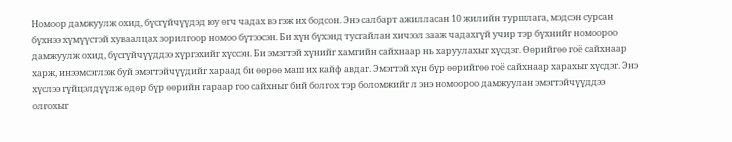Номоор дамжуулж охид, бүсгүйчүүдэд юу өгч чадах вэ гэж их бодсон. Энэ салбарт ажилласан 10 жилийн туршлага, мэдсэн сурсан бүхнээ хүмүүстэй хуваалцах зорилгоор номоо бүтээсэн. Би хүн бүхэнд тусгайлан хичээл зааж чадахгүй учир тэр бүхнийг номоороо дамжуулж охид, бүсгүйчүүддээ хүргэхийг хүссэн. Би эмэгтэй хүнийг хамгийн сайхнаар нь харуулахыг хүсдэг. Өөрийгөө гоё сайхнаар харж, инээмсэглэж буй эмэгтэйчүүдийг хараад би өөрөө маш их кайф авдаг. Эмэгтэй хүн бүр өөрийгөө гоё сайхнаар харахыг хүсдэг. Энэ хүслээ гүйцэлдүүлж өдөр бүр өөрийн гараар гоо сайхныг бий болгох тэр боломжийг л энэ номоороо дамжуулан эмэгтэйчүүддээ олгохыг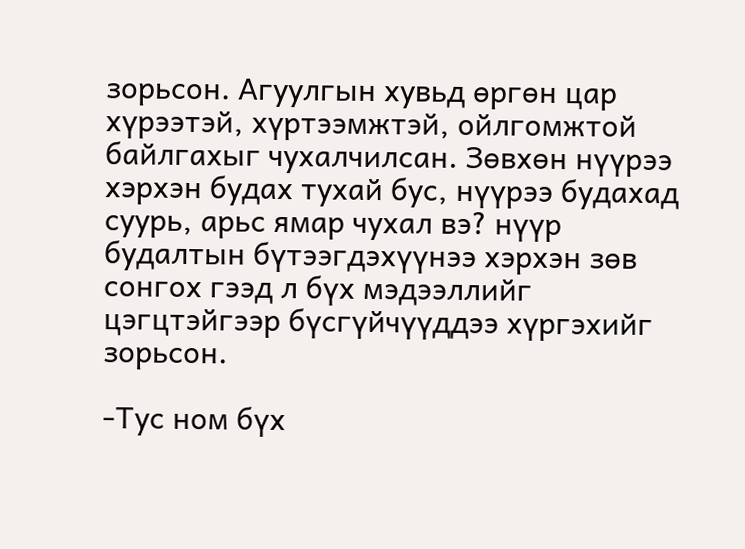зорьсон. Агуулгын хувьд өргөн цар хүрээтэй, хүртээмжтэй, ойлгомжтой байлгахыг чухалчилсан. Зөвхөн нүүрээ хэрхэн будах тухай бус, нүүрээ будахад суурь, арьс ямар чухал вэ? нүүр будалтын бүтээгдэхүүнээ хэрхэн зөв сонгох гээд л бүх мэдээллийг цэгцтэйгээр бүсгүйчүүддээ хүргэхийг зорьсон.

-Тус ном бүх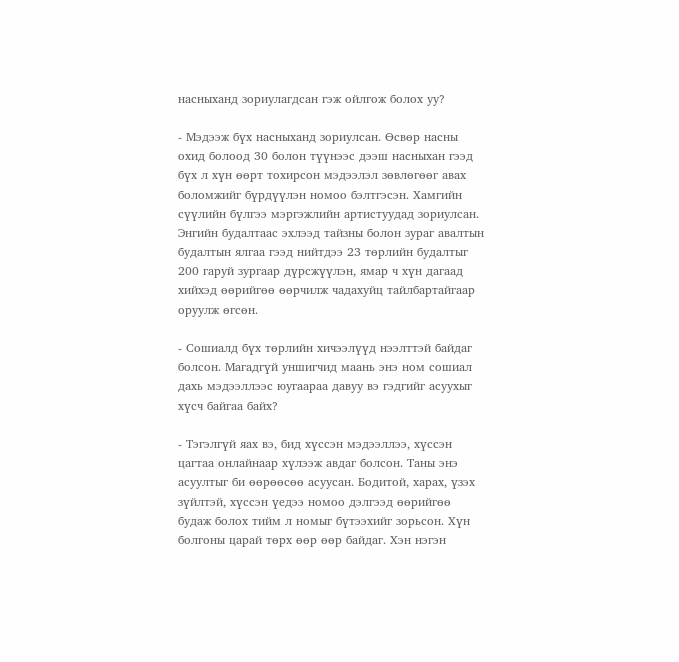насныханд зориулагдсан гэж ойлгож болох уу?

- Мэдээж бүх насныханд зориулсан. Өсвөр насны охид болоод 30 болон түүнээс дээш насныхан гээд бүх л хүн өөрт тохирсон мэдээлэл зөвлөгөөг авах боломжийг бүрдүүлэн номоо бэлтгэсэн. Хамгийн сүүлийн бүлгээ мэргэжлийн артистуудад зориулсан. Энгийн будалтаас эхлээд тайзны болон зураг авалтын будалтын ялгаа гээд нийтдээ 23 төрлийн будалтыг 200 гаруй зургаар дүрсжүүлэн, ямар ч хүн дагаад хийхэд өөрийгөө өөрчилж чадахуйц тайлбартайгаар оруулж өгсөн.

- Сошиалд бүх төрлийн хичээлүүд нээлттэй байдаг болсон. Магадгүй уншигчид маань энэ ном сошиал дахь мэдээллээс юугаараа давуу вэ гэдгийг асуухыг хүсч байгаа байх?

- Тэгэлгүй яах вэ, бид хүссэн мэдээллээ, хүссэн цагтаа онлайнаар хүлээж авдаг болсон. Таны энэ асуултыг би өөрөөсөө асуусан. Бодитой, харах, үзэх зүйлтэй, хүссэн үедээ номоо дэлгээд өөрийгөө будаж болох тийм л номыг бүтээхийг зорьсон. Хүн болгоны царай төрх өөр өөр байдаг. Хэн нэгэн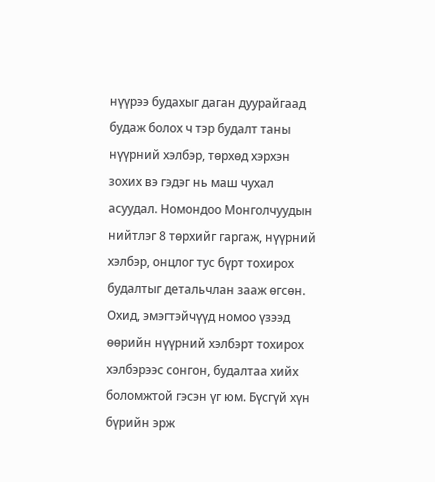нүүрээ будахыг даган дуурайгаад будаж болох ч тэр будалт таны нүүрний хэлбэр, төрхөд хэрхэн зохих вэ гэдэг нь маш чухал асуудал. Номондоо Монголчуудын нийтлэг 8 төрхийг гаргаж, нүүрний хэлбэр, онцлог тус бүрт тохирох будалтыг детальчлан зааж өгсөн. Охид, эмэгтэйчүүд номоо үзээд өөрийн нүүрний хэлбэрт тохирох хэлбэрээс сонгон, будалтаа хийх боломжтой гэсэн үг юм. Бүсгүй хүн бүрийн эрж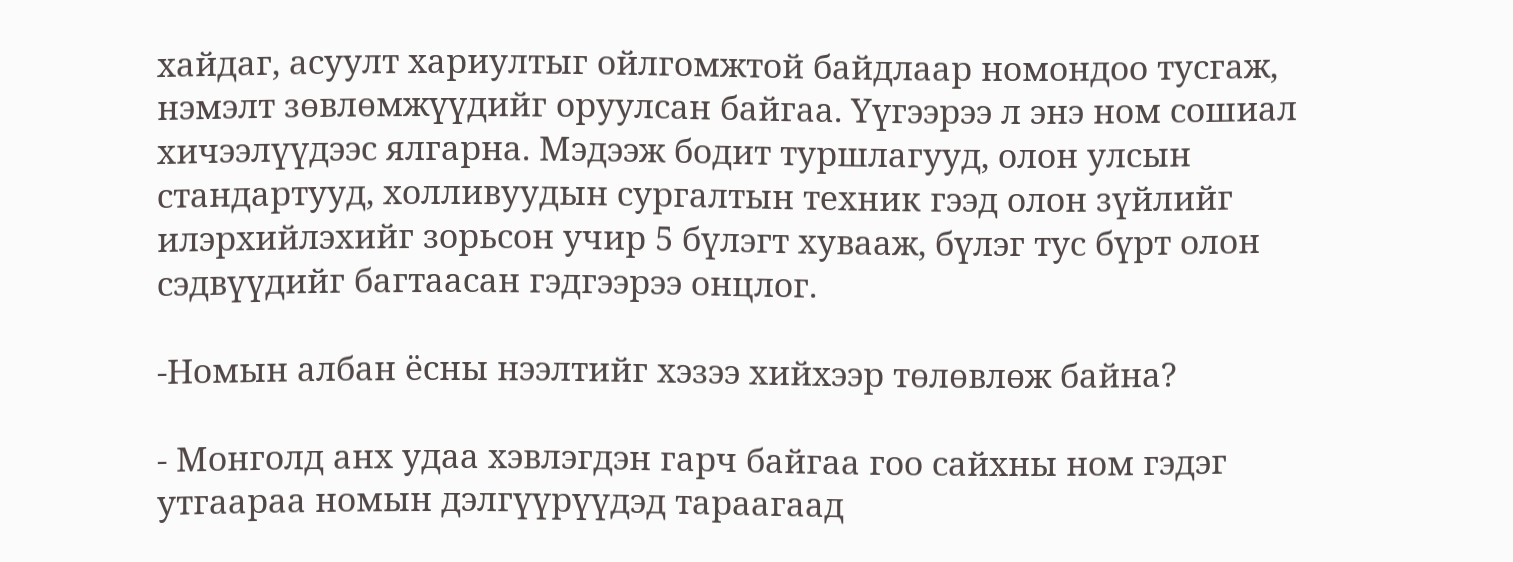хайдаг, асуулт хариултыг ойлгомжтой байдлаар номондоо тусгаж, нэмэлт зөвлөмжүүдийг оруулсан байгаа. Үүгээрээ л энэ ном сошиал хичээлүүдээс ялгарна. Мэдээж бодит туршлагууд, олон улсын стандартууд, холливуудын сургалтын техник гээд олон зүйлийг илэрхийлэхийг зорьсон учир 5 бүлэгт хувааж, бүлэг тус бүрт олон сэдвүүдийг багтаасан гэдгээрээ онцлог.

-Номын албан ёсны нээлтийг хэзээ хийхээр төлөвлөж байна?

- Монголд анх удаа хэвлэгдэн гарч байгаа гоо сайхны ном гэдэг утгаараа номын дэлгүүрүүдэд тараагаад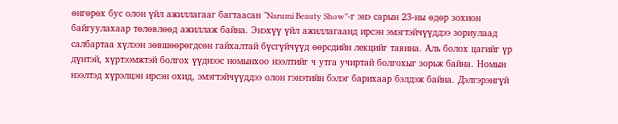өнгөрөх бус олон үйл ажиллагааг багтаасан “Narumi Beauty Show”-г энэ сарын 23-ны өдөр зохион байгуулахаар төлөвлөөд ажиллаж байна. Энэхүү үйл ажиллагаанд ирсэн эмэгтэйчүүддээ зориулаад салбартаа хүлээн зөвшөөрөгдсөн гайхалтай бүсгүйчүүд өөрсдийн лекцийг тавина. Аль болох цагийг үр дүнтэй, хүртээмжтэй болгох үүднээс номынхоо нээлтийг ч утга учиртай болгохыг зорьж байна. Номын нээлтэд хүрэлцэн ирсэн охид, эмэгтэйчүүддээ олон гэнэтийн бэлэг барихаар бэлдэж байна. Дэлгэрэнгүй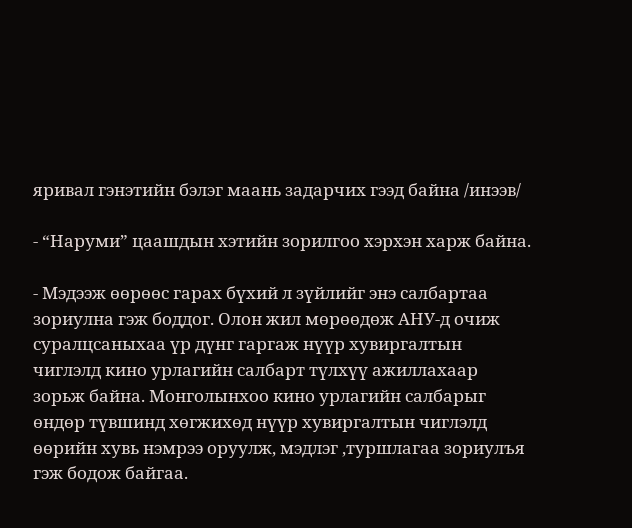яривал гэнэтийн бэлэг маань задарчих гээд байна /инээв/

- “Наруми” цаашдын хэтийн зорилгоо хэрхэн харж байна.

- Мэдээж өөрөөс гарах бүхий л зүйлийг энэ салбартаа зориулна гэж боддог. Олон жил мөрөөдөж АНУ-д очиж суралцсаныхаа үр дүнг гаргаж нүүр хувиргалтын чиглэлд кино урлагийн салбарт түлхүү ажиллахаар зорьж байна. Монголынхоо кино урлагийн салбарыг өндөр түвшинд хөгжихөд нүүр хувиргалтын чиглэлд өөрийн хувь нэмрээ оруулж, мэдлэг ,туршлагаа зориулъя гэж бодож байгаа.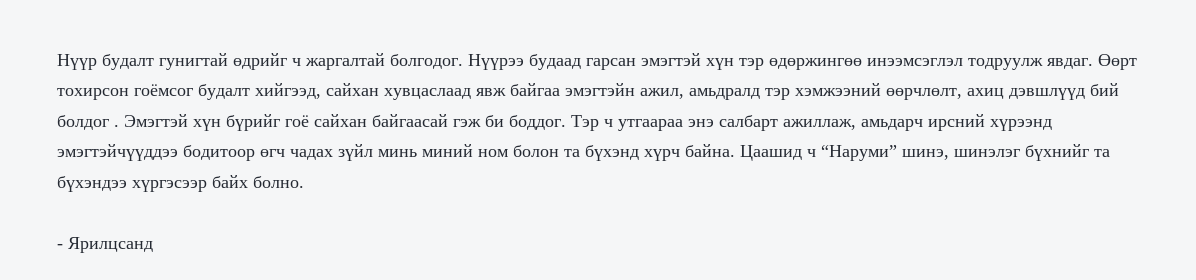Нүүр будалт гунигтай өдрийг ч жаргалтай болгодог. Нүүрээ будаад гарсан эмэгтэй хүн тэр өдөржингөө инээмсэглэл тодруулж явдаг. Өөрт тохирсон гоёмсог будалт хийгээд, сайхан хувцаслаад явж байгаа эмэгтэйн ажил, амьдралд тэр хэмжээний өөрчлөлт, ахиц дэвшлүүд бий болдог . Эмэгтэй хүн бүрийг гоё сайхан байгаасай гэж би боддог. Тэр ч утгаараа энэ салбарт ажиллаж, амьдарч ирсний хүрээнд эмэгтэйчүүддээ бодитоор өгч чадах зүйл минь миний ном болон та бүхэнд хүрч байна. Цаашид ч “Наруми” шинэ, шинэлэг бүхнийг та бүхэндээ хүргэсээр байх болно.

- Ярилцсанд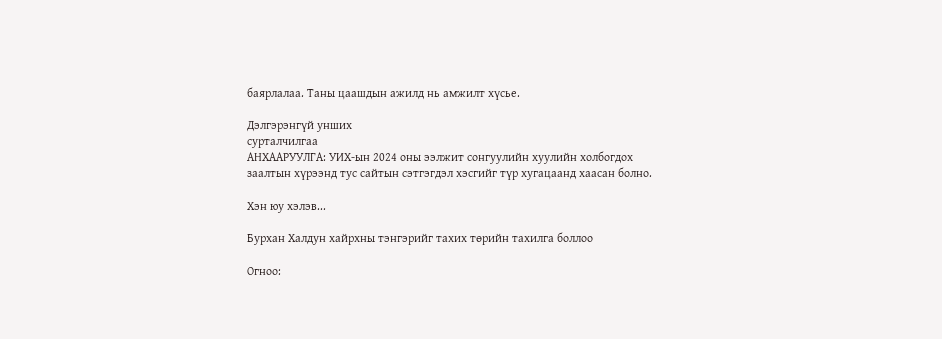баярлалаа. Таны цаашдын ажилд нь амжилт хүсье.

Дэлгэрэнгүй унших
сурталчилгаа
АНХААРУУЛГА: УИХ-ын 2024 оны ээлжит сонгуулийн хуулийн холбогдох заалтын хүрээнд тус сайтын сэтгэгдэл хэсгийг түр хугацаанд хаасан болно.

Хэн юу хэлэв...

Бурхан Халдун хайрхны тэнгэрийг тахих төрийн тахилга боллоо

Огноо: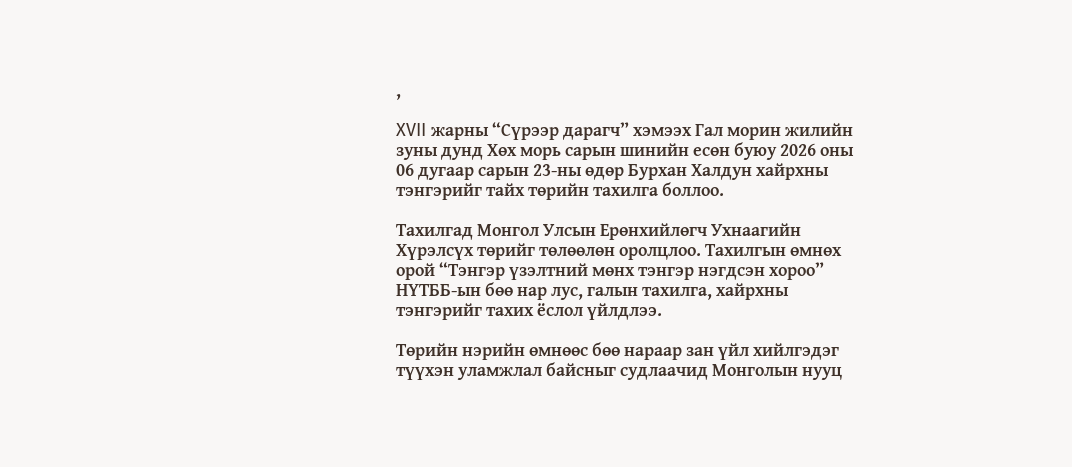,

XVII жарны “Сүрээр дарагч” хэмээх Гал морин жилийн зуны дунд Хөх морь сарын шинийн есөн буюу 2026 оны 06 дугаар сарын 23-ны өдөр Бурхан Халдун хайрхны тэнгэрийг тайх төрийн тахилга боллоо.

Тахилгад Монгол Улсын Ерөнхийлөгч Ухнаагийн Хүрэлсүх төрийг төлөөлөн оролцлоо. Тахилгын өмнөх орой “Тэнгэр үзэлтний мөнх тэнгэр нэгдсэн хороо” НҮТББ-ын бөө нар лус, галын тахилга, хайрхны тэнгэрийг тахих ёслол үйлдлээ.

Төрийн нэрийн өмнөөс бөө нараар зан үйл хийлгэдэг түүхэн уламжлал байсныг судлаачид Монголын нууц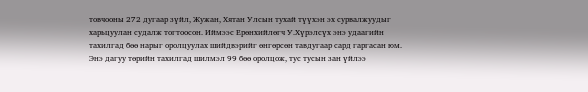товчооны 272 дугаар зүйл, Жужан, Хятан Улсын тухай түүхэн эх сурвалжуудыг харьцуулан судалж тогтоосон. Иймээс Ерөнхийлөгч У.Хүрэлсүх энэ удаагийн тахилгад бөө нарыг оролцуулах шийдвэрийг өнгөрсөн тавдугаар сард гаргасан юм. Энэ дагуу төрийн тахилгад шилмэл 99 бөө оролцож, тус тусын зан үйлээ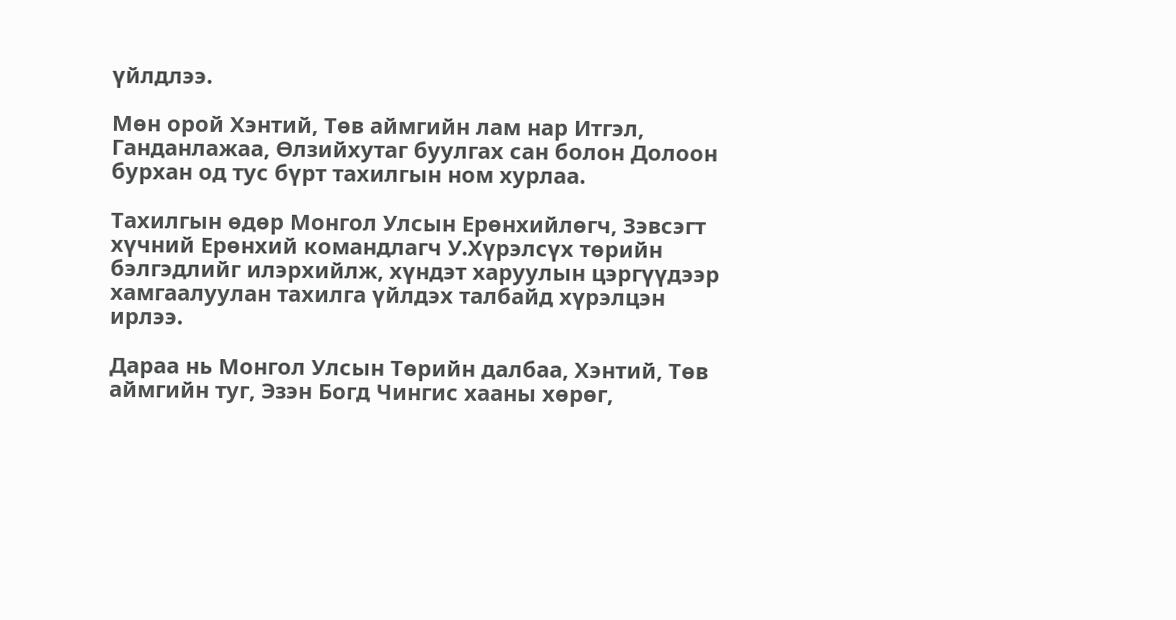үйлдлээ.

Мөн орой Хэнтий, Төв аймгийн лам нар Итгэл, Ганданлажаа, Өлзийхутаг буулгах сан болон Долоон бурхан од тус бүрт тахилгын ном хурлаа.

Тахилгын өдөр Монгол Улсын Ерөнхийлөгч, Зэвсэгт хүчний Ерөнхий командлагч У.Хүрэлсүх төрийн бэлгэдлийг илэрхийлж, хүндэт харуулын цэргүүдээр хамгаалуулан тахилга үйлдэх талбайд хүрэлцэн ирлээ.

Дараа нь Монгол Улсын Төрийн далбаа, Хэнтий, Төв аймгийн туг, Эзэн Богд Чингис хааны хөрөг,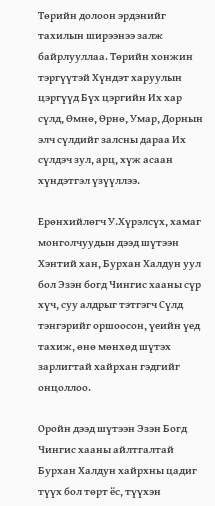Төрийн долоон эрдэнийг тахилын ширээнээ залж байрлууллаа. Төрийн хонжин тэргүүтэй Хүндэт харуулын цэргүүд Бүх цэргийн Их хар сүлд, Өмнө, Өрнө, Умар, Дорнын элч сүлдийг залсны дараа Их сүлдэч зул, арц, хүж асаан хүндэтгэл үзүүллээ.

Ерөнхийлөгч У.Хүрэлсүх, хамаг монголчуудын дээд шүтээн Хэнтий хан, Бурхан Халдун уул бол Эзэн богд Чингис хааны сүр хүч, суу алдрыг тэтгэгч Сүлд тэнгэрийг оршоосон, үеийн үед тахиж, өнө мөнхөд шүтэх зарлигтай хайрхан гэдгийг онцоллоо.

Оройн дээд шүтээн Эзэн Богд Чингис хааны айлтгалтай Бурхан Халдун хайрхны цадиг түүх бол төрт ёс, түүхэн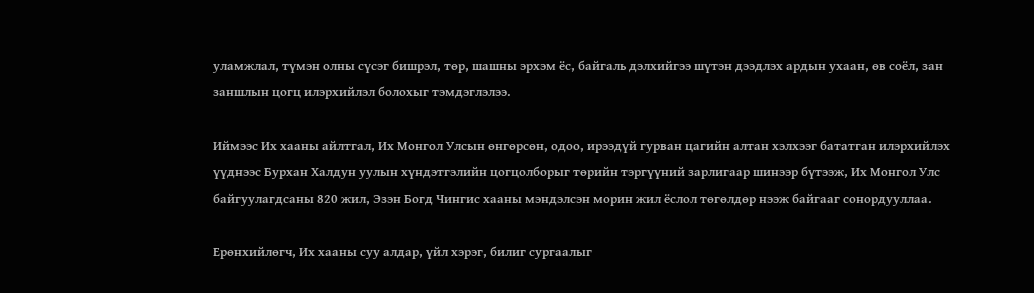уламжлал, түмэн олны сүсэг бишрэл, төр, шашны эрхэм ёс, байгаль дэлхийгээ шүтэн дээдлэх ардын ухаан, өв соёл, зан заншлын цогц илэрхийлэл болохыг тэмдэглэлээ.

Иймээс Их хааны айлтгал, Их Монгол Улсын өнгөрсөн, одоо, ирээдүй гурван цагийн алтан хэлхээг бататган илэрхийлэх үүднээс Бурхан Халдун уулын хүндэтгэлийн цогцолборыг төрийн тэргүүний зарлигаар шинээр бүтээж, Их Монгол Улс байгуулагдсаны 820 жил, Эзэн Богд Чингис хааны мэндэлсэн морин жил ёслол төгөлдөр нээж байгааг сонордууллаа.

Ерөнхийлөгч, Их хааны суу алдар, үйл хэрэг, билиг сургаалыг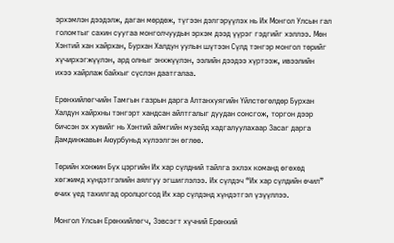эрхэмлэн дээдэлж, даган мөрдөж, түгээн дэлгэрүүлэх нь Их Монгол Улсын гал голомтыг сахин суугаа монголчуудын эрхэм дээд үүрэг гэдгийг хэллээ. Мөн Хэнтий хан хайрхан, Бурхан Халдун уулын шүтээн Сүлд тэнгэр монгол төрийг хүчирхэгжүүлэн, ард олныг энхжүүлэн, ээлийн дээдээ хүртээж, ивээлийн ихээ хайрлаж байхыг сүслэн даатгалаа.

Ерөнхийлөгчийн Тамгын газрын дарга Алтанхуягийн Үйлстөгөлдөр Бурхан Халдун хайрхны тэнгэрт хандсан айлтгалыг дуудан сонсгож, торгон дээр бичсэн эх хувийг нь Хэнтий аймгийн музейд хадгалуулахаар Засаг дарга Дамдинжавын Аюурбуньд хүлээлгэн өглөө.

Төрийн хонжин Бүх цэргийн Их хар сүлдний тайлга эхлэх команд өгөхөд хөгжимд хүндэтгэлийн аялгуу эгшиглэлээ. Их сүлдэч “Их хар сүлдийн өчил” өчих үед тахилгад оролцогсод Их хар сүлдэнд хүндэтгэл үзүүллээ.

Монгол Улсын Ерөнхийлөгч, Зэвсэгт хүчний Ерөнхий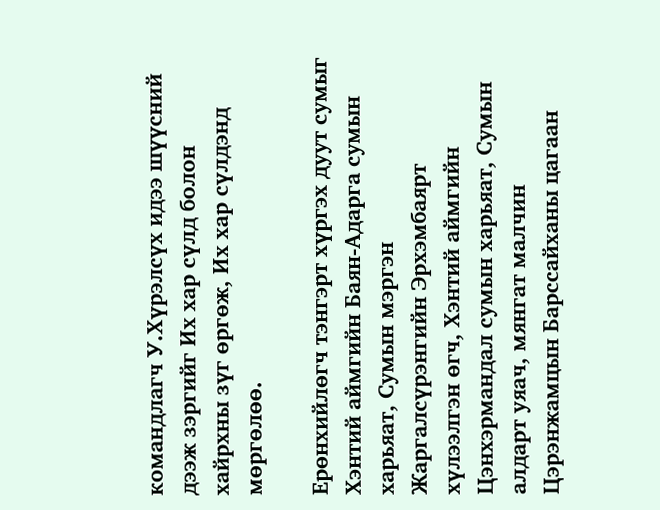командлагч У.Хүрэлсүх идээ шүүсний дээж зэргийг Их хар сүлд болон хайрхны зүг өргөж, Их хар сүлдэнд мөргөлөө.

Ерөнхийлөгч тэнгэрт хүргэх дуут сумыг Хэнтий аймгийн Баян-Адарга сумын харьяат, Сумын мэргэн Жаргалсүрэнгийн Эрхэмбаярт хүлээлгэн өгч, Хэнтий аймгийн Цэнхэрмандал сумын харьяат, Сумын алдарт уяач, мянгат малчин Цэрэнжамцын Барссайханы цагаан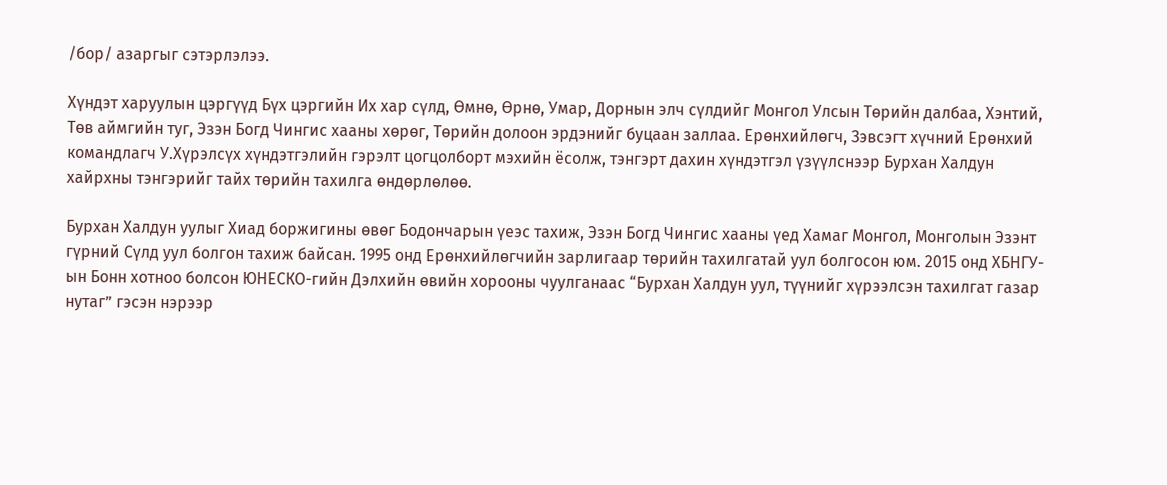/бор/ азаргыг сэтэрлэлээ.

Хүндэт харуулын цэргүүд Бүх цэргийн Их хар сүлд, Өмнө, Өрнө, Умар, Дорнын элч сүлдийг Монгол Улсын Төрийн далбаа, Хэнтий, Төв аймгийн туг, Эзэн Богд Чингис хааны хөрөг, Төрийн долоон эрдэнийг буцаан заллаа. Ерөнхийлөгч, Зэвсэгт хүчний Ерөнхий командлагч У.Хүрэлсүх хүндэтгэлийн гэрэлт цогцолборт мэхийн ёсолж, тэнгэрт дахин хүндэтгэл үзүүлснээр Бурхан Халдун хайрхны тэнгэрийг тайх төрийн тахилга өндөрлөлөө.

Бурхан Халдун уулыг Хиад боржигины өвөг Бодончарын үеэс тахиж, Эзэн Богд Чингис хааны үед Хамаг Монгол, Монголын Эзэнт гүрний Сүлд уул болгон тахиж байсан. 1995 онд Ерөнхийлөгчийн зарлигаар төрийн тахилгатай уул болгосон юм. 2015 онд ХБНГУ-ын Бонн хотноо болсон ЮНЕСКО-гийн Дэлхийн өвийн хорооны чуулганаас “Бурхан Халдун уул, түүнийг хүрээлсэн тахилгат газар нутаг” гэсэн нэрээр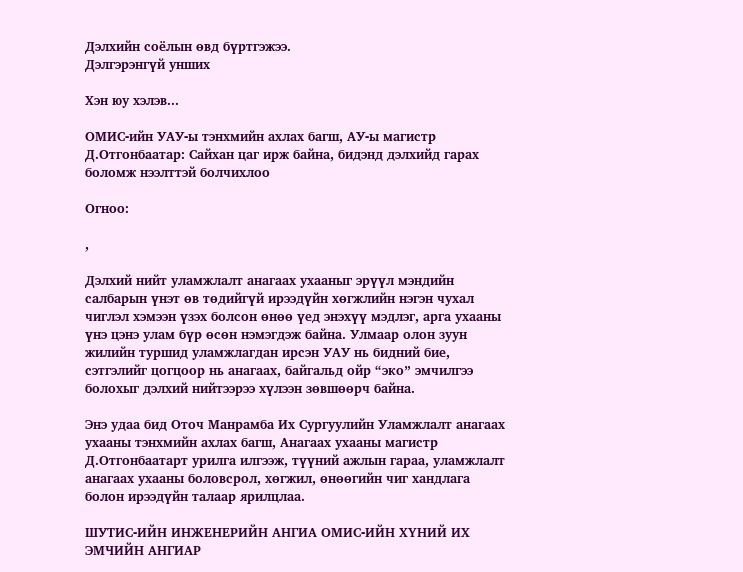Дэлхийн соёлын өвд бүртгэжээ.
Дэлгэрэнгүй унших

Хэн юу хэлэв...

ОМИС-ийн УАУ-ы тэнхмийн ахлах багш, АУ-ы магистр Д.Отгонбаатар: Сайхан цаг ирж байна, бидэнд дэлхийд гарах боломж нээлттэй болчихлоо

Огноо:

,

Дэлхий нийт уламжлалт анагаах ухааныг эрүүл мэндийн салбарын үнэт өв төдийгүй ирээдүйн хөгжлийн нэгэн чухал чиглэл хэмээн үзэх болсон өнөө үед энэхүү мэдлэг, арга ухааны үнэ цэнэ улам бүр өсөн нэмэгдэж байна. Улмаар олон зуун жилийн туршид уламжлагдан ирсэн УАУ нь бидний бие, сэтгэлийг цогцоор нь анагаах, байгальд ойр “эко” эмчилгээ болохыг дэлхий нийтээрээ хүлээн зөвшөөрч байна.

Энэ удаа бид Оточ Манрамба Их Сургуулийн Уламжлалт анагаах ухааны тэнхмийн ахлах багш, Анагаах ухааны магистр Д.Отгонбаатарт урилга илгээж, түүний ажлын гараа, уламжлалт анагаах ухааны боловсрол, хөгжил, өнөөгийн чиг хандлага болон ирээдүйн талаар ярилцлаа.

ШУТИС-ИЙН ИНЖЕНЕРИЙН АНГИА ОМИС-ИЙН ХҮНИЙ ИХ ЭМЧИЙН АНГИАР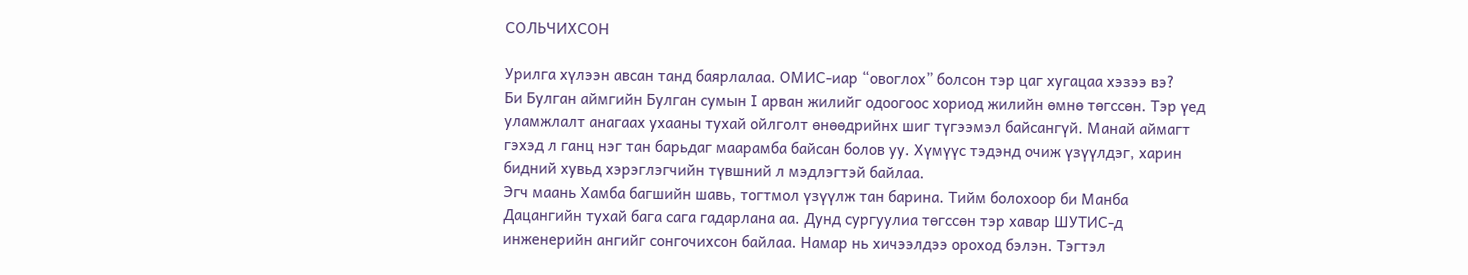СОЛЬЧИХСОН

Урилга хүлээн авсан танд баярлалаа. ОМИС-иар “овоглох” болсон тэр цаг хугацаа хэзээ вэ?
Би Булган аймгийн Булган сумын I арван жилийг одоогоос хориод жилийн өмнө төгссөн. Тэр үед уламжлалт анагаах ухааны тухай ойлголт өнөөдрийнх шиг түгээмэл байсангүй. Манай аймагт гэхэд л ганц нэг тан барьдаг маарамба байсан болов уу. Хүмүүс тэдэнд очиж үзүүлдэг, харин бидний хувьд хэрэглэгчийн түвшний л мэдлэгтэй байлаа.
Эгч маань Хамба багшийн шавь, тогтмол үзүүлж тан барина. Тийм болохоор би Манба Дацангийн тухай бага сага гадарлана аа. Дунд сургуулиа төгссөн тэр хавар ШУТИС-д инженерийн ангийг сонгочихсон байлаа. Намар нь хичээлдээ ороход бэлэн. Тэгтэл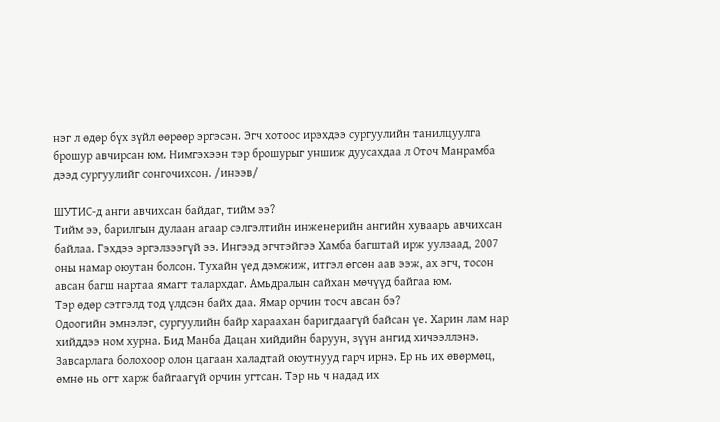нэг л өдөр бүх зүйл өөрөөр эргэсэн. Эгч хотоос ирэхдээ сургуулийн танилцуулга брошур авчирсан юм. Нимгэхээн тэр брошурыг уншиж дуусахдаа л Оточ Манрамба дээд сургуулийг сонгочихсон. /инээв/

ШУТИС-д анги авчихсан байдаг, тийм ээ?
Тийм ээ, барилгын дулаан агаар сэлгэлтийн инженерийн ангийн хуваарь авчихсан байлаа. Гэхдээ эргэлзээгүй ээ. Ингээд эгчтэйгээ Хамба багштай ирж уулзаад, 2007 оны намар оюутан болсон. Тухайн үед дэмжиж, итгэл өгсөн аав ээж, ах эгч, тосон авсан багш нартаа ямагт талархдаг. Амьдралын сайхан мөчүүд байгаа юм.
Тэр өдөр сэтгэлд тод үлдсэн байх даа. Ямар орчин тосч авсан бэ?
Одоогийн эмнэлэг, сургуулийн байр хараахан баригдаагүй байсан үе. Харин лам нар хийддээ ном хурна. Бид Манба Дацан хийдийн баруун, зүүн ангид хичээллэнэ. Завсарлага болохоор олон цагаан халадтай оюутнууд гарч ирнэ. Ер нь их өвөрмөц, өмнө нь огт харж байгаагүй орчин угтсан. Тэр нь ч надад их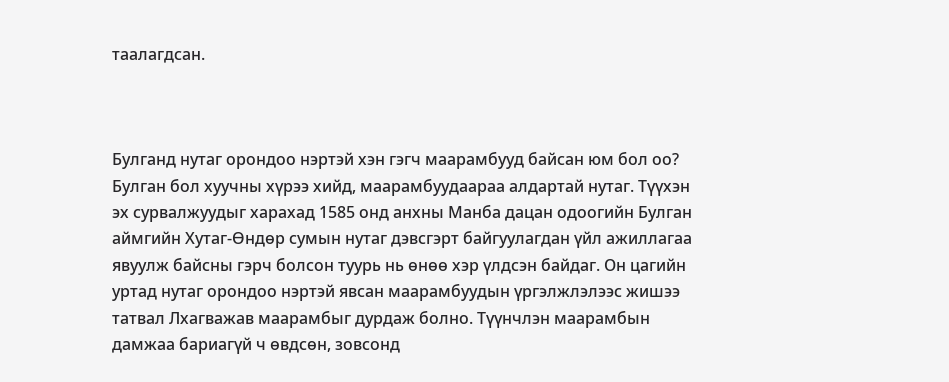таалагдсан.



Булганд нутаг орондоо нэртэй хэн гэгч маарамбууд байсан юм бол оо?
Булган бол хуучны хүрээ хийд, маарамбуудаараа алдартай нутаг. Түүхэн эх сурвалжуудыг харахад 1585 онд анхны Манба дацан одоогийн Булган аймгийн Хутаг-Өндөр сумын нутаг дэвсгэрт байгуулагдан үйл ажиллагаа явуулж байсны гэрч болсон туурь нь өнөө хэр үлдсэн байдаг. Он цагийн уртад нутаг орондоо нэртэй явсан маарамбуудын үргэлжлэлээс жишээ татвал Лхагважав маарамбыг дурдаж болно. Түүнчлэн маарамбын дамжаа бариагүй ч өвдсөн, зовсонд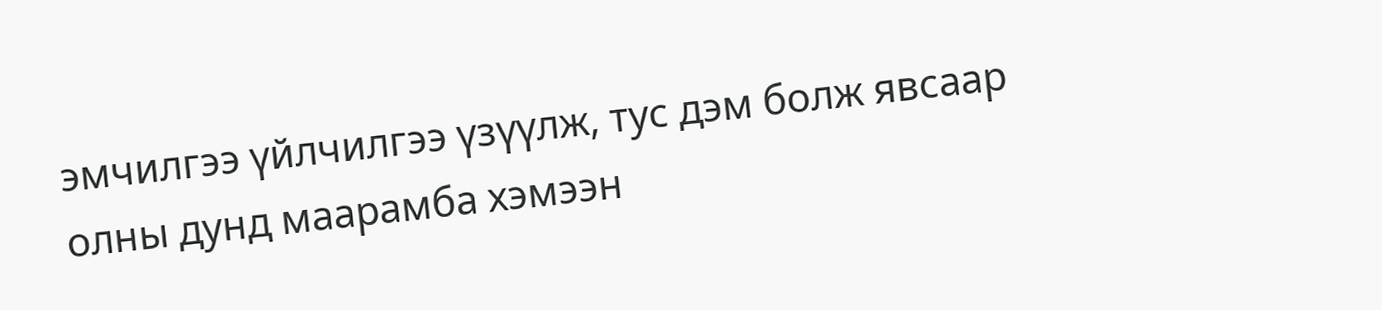эмчилгээ үйлчилгээ үзүүлж, тус дэм болж явсаар олны дунд маарамба хэмээн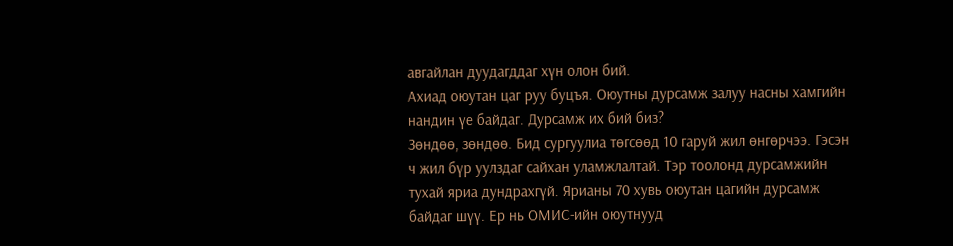авгайлан дуудагддаг хүн олон бий.
Ахиад оюутан цаг руу буцъя. Оюутны дурсамж залуу насны хамгийн нандин үе байдаг. Дурсамж их бий биз?
Зөндөө, зөндөө. Бид сургуулиа төгсөөд 10 гаруй жил өнгөрчээ. Гэсэн ч жил бүр уулздаг сайхан уламжлалтай. Тэр тоолонд дурсамжийн тухай яриа дундрахгүй. Ярианы 70 хувь оюутан цагийн дурсамж байдаг шүү. Ер нь ОМИС-ийн оюутнууд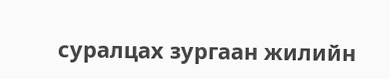суралцах зургаан жилийн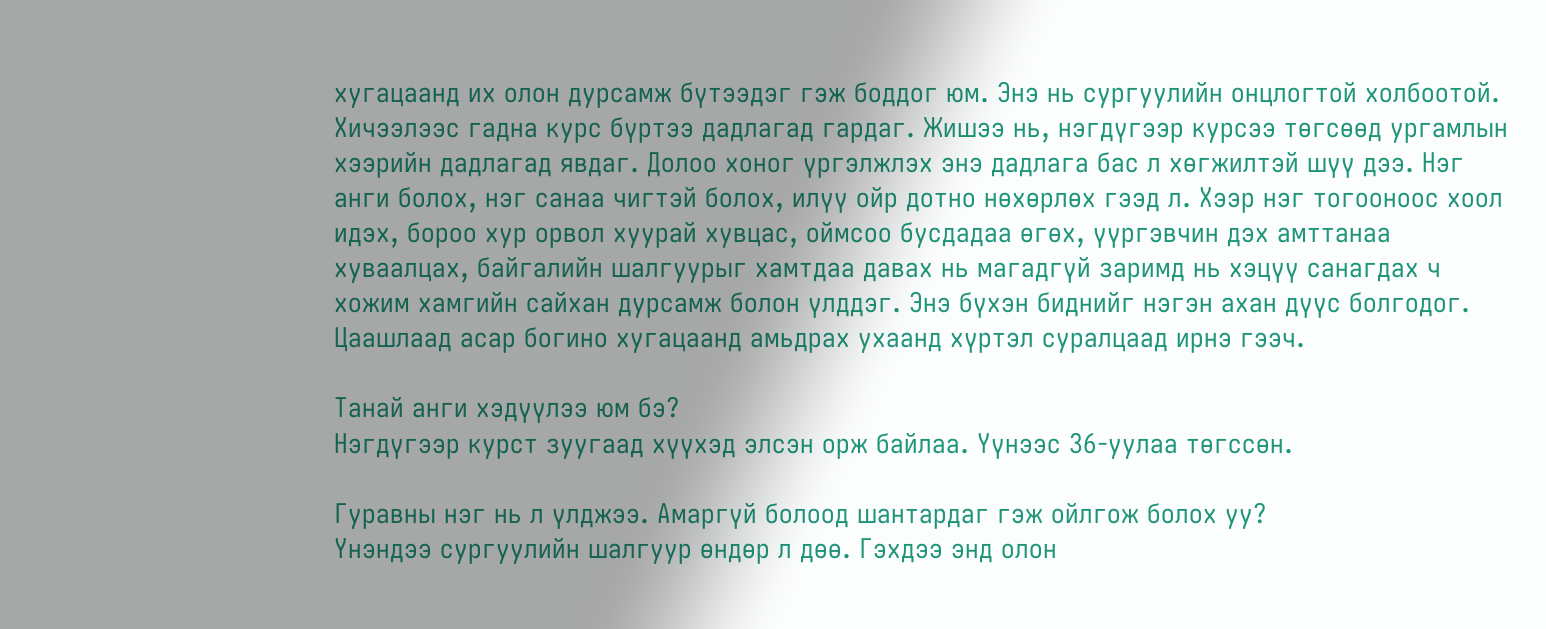хугацаанд их олон дурсамж бүтээдэг гэж боддог юм. Энэ нь сургуулийн онцлогтой холбоотой. Хичээлээс гадна курс бүртээ дадлагад гардаг. Жишээ нь, нэгдүгээр курсээ төгсөөд ургамлын хээрийн дадлагад явдаг. Долоо хоног үргэлжлэх энэ дадлага бас л хөгжилтэй шүү дээ. Нэг анги болох, нэг санаа чигтэй болох, илүү ойр дотно нөхөрлөх гээд л. Хээр нэг тогооноос хоол идэх, бороо хур орвол хуурай хувцас, оймсоо бусдадаа өгөх, үүргэвчин дэх амттанаа хуваалцах, байгалийн шалгуурыг хамтдаа давах нь магадгүй заримд нь хэцүү санагдах ч хожим хамгийн сайхан дурсамж болон үлддэг. Энэ бүхэн биднийг нэгэн ахан дүүс болгодог. Цаашлаад асар богино хугацаанд амьдрах ухаанд хүртэл суралцаад ирнэ гээч.

Танай анги хэдүүлээ юм бэ?
Нэгдүгээр курст зуугаад хүүхэд элсэн орж байлаа. Үүнээс 36-уулаа төгссөн.

Гуравны нэг нь л үлджээ. Амаргүй болоод шантардаг гэж ойлгож болох уу?
Үнэндээ сургуулийн шалгуур өндөр л дөө. Гэхдээ энд олон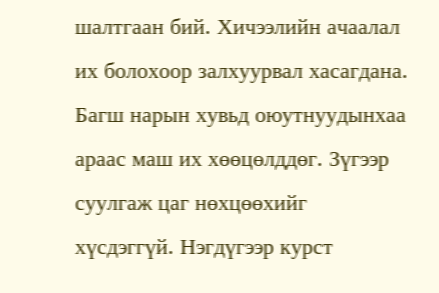шалтгаан бий. Хичээлийн ачаалал их болохоор залхуурвал хасагдана. Багш нарын хувьд оюутнуудынхаа араас маш их хөөцөлддөг. Зүгээр суулгаж цаг нөхцөөхийг хүсдэггүй. Нэгдүгээр курст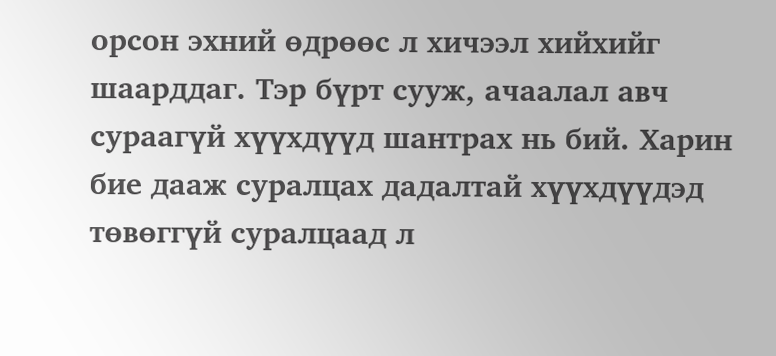орсон эхний өдрөөс л хичээл хийхийг шаарддаг. Тэр бүрт сууж, ачаалал авч сураагүй хүүхдүүд шантрах нь бий. Харин бие дааж суралцах дадалтай хүүхдүүдэд төвөггүй суралцаад л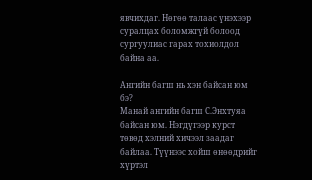явчихдаг. Нөгөө талаас үнэхээр суралцах боломжгүй болоод сургуулиас гарах тохиолдол байна аа.

Ангийн багш нь хэн байсан юм бэ?
Манай ангийн багш С.Энхтуяа байсан юм. Нэгдүгээр курст төвөд хэлний хичээл заадаг байлаа. Түүнээс хойш өнөөдрийг хүртэл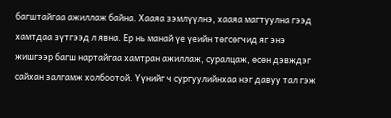багштайгаа ажиллаж байна. Хааяа зэмлүүлнэ, хааяа магтуулна гээд хамтдаа зүтгээд л явна. Ер нь манай үе үеийн төгсөгчид яг энэ жишгээр багш нартайгаа хамтран ажиллаж, суралцаж, өсөн дэвждэг сайхан залгамж холбоотой. Үүнийг ч сургуулийнхаа нэг давуу тал гэж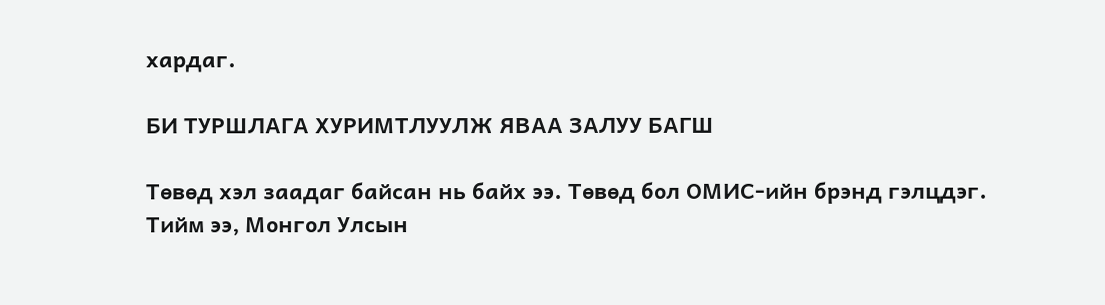хардаг.

БИ ТУРШЛАГА ХУРИМТЛУУЛЖ ЯВАА ЗАЛУУ БАГШ

Төвөд хэл заадаг байсан нь байх ээ. Төвөд бол ОМИС-ийн брэнд гэлцдэг.
Тийм ээ, Монгол Улсын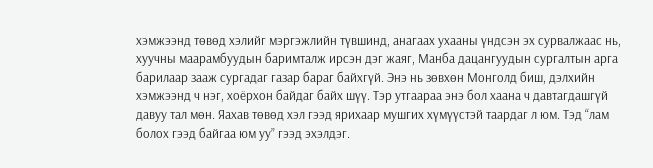хэмжээнд төвөд хэлийг мэргэжлийн түвшинд, анагаах ухааны үндсэн эх сурвалжаас нь, хуучны маарамбуудын баримталж ирсэн дэг жаяг, Манба дацангуудын сургалтын арга барилаар зааж сургадаг газар бараг байхгүй. Энэ нь зөвхөн Монголд биш, дэлхийн хэмжээнд ч нэг, хоёрхон байдаг байх шүү. Тэр утгаараа энэ бол хаана ч давтагдашгүй давуу тал мөн. Яахав төвөд хэл гээд ярихаар мушгих хүмүүстэй таардаг л юм. Тэд “лам болох гээд байгаа юм уу” гээд эхэлдэг.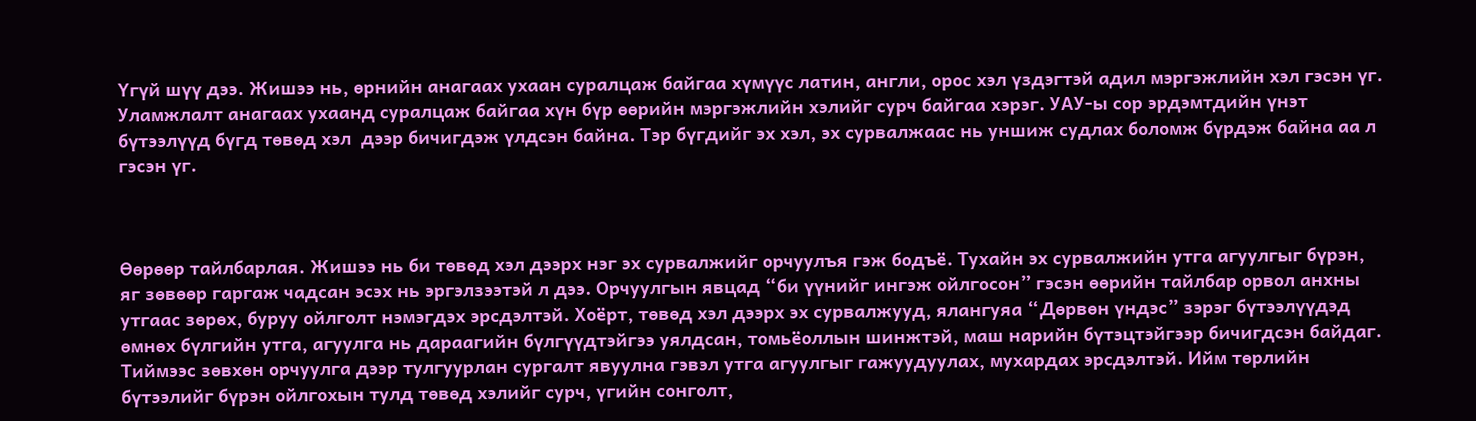Үгүй шүү дээ. Жишээ нь, өрнийн анагаах ухаан суралцаж байгаа хүмүүс латин, англи, орос хэл үздэгтэй адил мэргэжлийн хэл гэсэн үг. Уламжлалт анагаах ухаанд суралцаж байгаа хүн бүр өөрийн мэргэжлийн хэлийг сурч байгаа хэрэг. УАУ-ы сор эрдэмтдийн үнэт бүтээлүүд бүгд төвөд хэл  дээр бичигдэж үлдсэн байна. Тэр бүгдийг эх хэл, эх сурвалжаас нь уншиж судлах боломж бүрдэж байна аа л гэсэн үг.



Өөрөөр тайлбарлая. Жишээ нь би төвөд хэл дээрх нэг эх сурвалжийг орчуулъя гэж бодъё. Тухайн эх сурвалжийн утга агуулгыг бүрэн, яг зөвөөр гаргаж чадсан эсэх нь эргэлзээтэй л дээ. Орчуулгын явцад “би үүнийг ингэж ойлгосон” гэсэн өөрийн тайлбар орвол анхны утгаас зөрөх, буруу ойлголт нэмэгдэх эрсдэлтэй. Хоёрт, төвөд хэл дээрх эх сурвалжууд, ялангуяа “Дөрвөн үндэс” зэрэг бүтээлүүдэд өмнөх бүлгийн утга, агуулга нь дараагийн бүлгүүдтэйгээ уялдсан, томьёоллын шинжтэй, маш нарийн бүтэцтэйгээр бичигдсэн байдаг. Тиймээс зөвхөн орчуулга дээр тулгуурлан сургалт явуулна гэвэл утга агуулгыг гажуудуулах, мухардах эрсдэлтэй. Ийм төрлийн бүтээлийг бүрэн ойлгохын тулд төвөд хэлийг сурч, үгийн сонголт,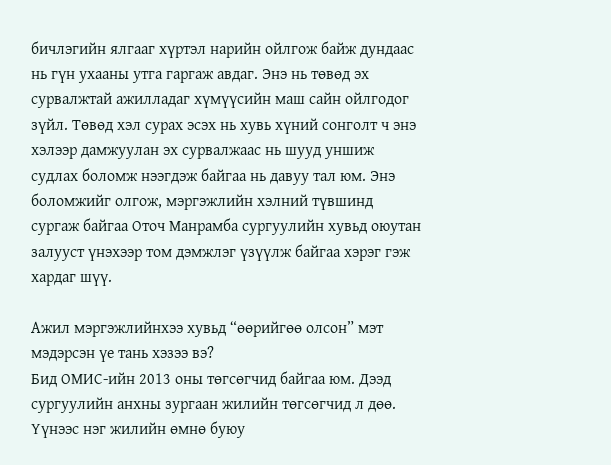бичлэгийн ялгааг хүртэл нарийн ойлгож байж дундаас нь гүн ухааны утга гаргаж авдаг. Энэ нь төвөд эх сурвалжтай ажилладаг хүмүүсийн маш сайн ойлгодог зүйл. Төвөд хэл сурах эсэх нь хувь хүний сонголт ч энэ хэлээр дамжуулан эх сурвалжаас нь шууд уншиж судлах боломж нээгдэж байгаа нь давуу тал юм. Энэ боломжийг олгож, мэргэжлийн хэлний түвшинд сургаж байгаа Оточ Манрамба сургуулийн хувьд оюутан залууст үнэхээр том дэмжлэг үзүүлж байгаа хэрэг гэж хардаг шүү.

Ажил мэргэжлийнхээ хувьд “өөрийгөө олсон” мэт мэдэрсэн үе тань хэзээ вэ?
Бид ОМИС-ийн 2013 оны төгсөгчид байгаа юм. Дээд сургуулийн анхны зургаан жилийн төгсөгчид л дөө. Үүнээс нэг жилийн өмнө буюу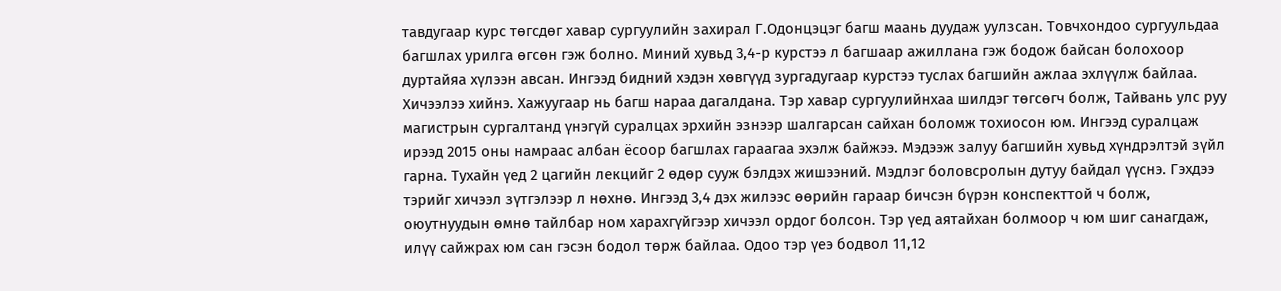тавдугаар курс төгсдөг хавар сургуулийн захирал Г.Одонцэцэг багш маань дуудаж уулзсан. Товчхондоо сургуульдаа багшлах урилга өгсөн гэж болно. Миний хувьд 3,4-р курстээ л багшаар ажиллана гэж бодож байсан болохоор дуртайяа хүлээн авсан. Ингээд бидний хэдэн хөвгүүд зургадугаар курстээ туслах багшийн ажлаа эхлүүлж байлаа. Хичээлээ хийнэ. Хажуугаар нь багш нараа дагалдана. Тэр хавар сургуулийнхаа шилдэг төгсөгч болж, Тайвань улс руу магистрын сургалтанд үнэгүй суралцах эрхийн эзнээр шалгарсан сайхан боломж тохиосон юм. Ингээд суралцаж ирээд 2015 оны намраас албан ёсоор багшлах гараагаа эхэлж байжээ. Мэдээж залуу багшийн хувьд хүндрэлтэй зүйл гарна. Тухайн үед 2 цагийн лекцийг 2 өдөр сууж бэлдэх жишээний. Мэдлэг боловсролын дутуу байдал үүснэ. Гэхдээ тэрийг хичээл зүтгэлээр л нөхнө. Ингээд 3,4 дэх жилээс өөрийн гараар бичсэн бүрэн конспекттой ч болж, оюутнуудын өмнө тайлбар ном харахгүйгээр хичээл ордог болсон. Тэр үед аятайхан болмоор ч юм шиг санагдаж, илүү сайжрах юм сан гэсэн бодол төрж байлаа. Одоо тэр үеэ бодвол 11,12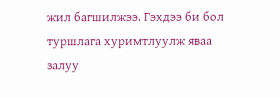жил багшилжээ. Гэхдээ би бол туршлага хуримтлуулж яваа залуу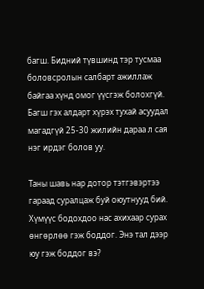багш. Бидний түвшинд тэр тусмаа боловсролын салбарт ажиллаж байгаа хүнд омог үүсгэж болохгүй. Багш гэх алдарт хүрэх тухай асуудал магадгүй 25-30 жилийн дараа л сая нэг ирдэг болов уу.

Таны шавь нар дотор тэтгэвэртээ гараад суралцаж буй оюутнууд бий. Хүмүүс бодохдоо нас ахихаар сурах өнгөрлөө гэж боддог. Энэ тал дээр юу гэж боддог вэ?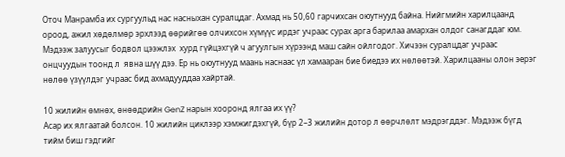Оточ Манрамба их сургуульд нас насныхан суралцдаг. Ахмад нь 50,60 гарчихсан оюутнууд байна. Нийгмийн харилцаанд ороод, ажил хөдөлмөр эрхлээд өөрийгөө олчихсон хүмүүс ирдэг учраас сурах арга барилаа амархан олдог санагддаг юм. Мэдээж залуусыг бодвол цээжлэх  хурд гүйцэхгүй ч агуулгын хүрээнд маш сайн ойлгодог. Хичээн суралцдаг учраас  онцчуудын тоонд л  явна шүү дээ. Ер нь оюутнууд маань наснаас үл хамааран бие биедээ их нөлөөтэй. Харилцааны олон эерэг нөлөө үзүүлдэг учраас бид ахмадууддаа хайртай.

10 жилийн өмнөх, өнөөдрийн GenZ нарын хооронд ялгаа их үү?
Асар их ялгаатай болсон. 10 жилийн циклээр хэмжигдэхгүй, бүр 2–3 жилийн дотор л өөрчлөлт мэдрэгддэг. Мэдээж бүгд тийм биш гэдгийг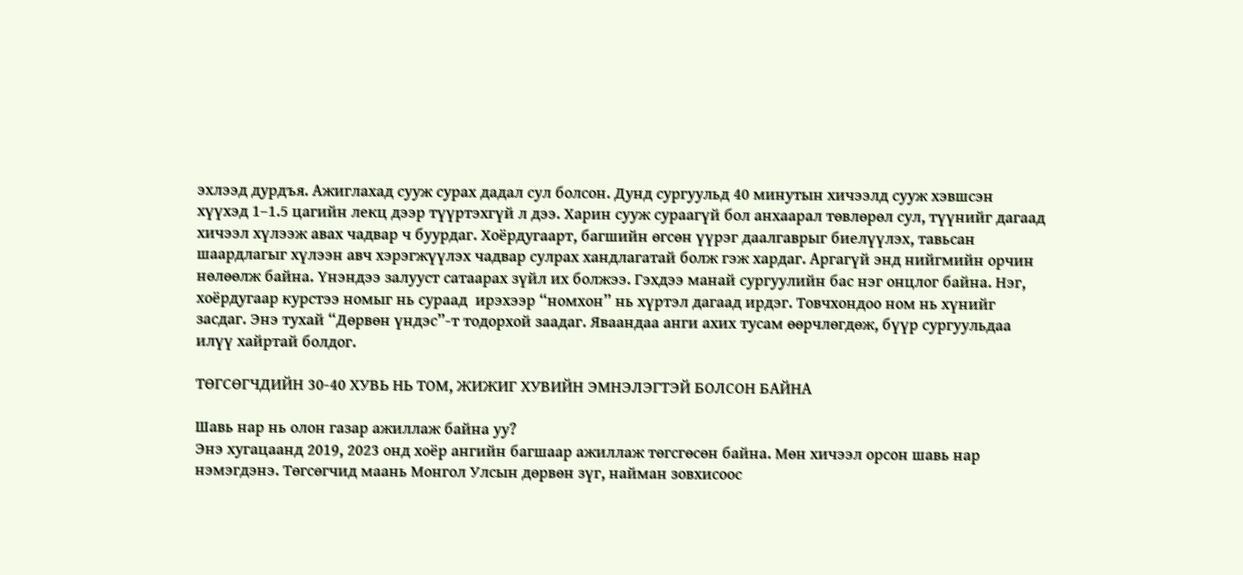эхлээд дурдъя. Ажиглахад сууж сурах дадал сул болсон. Дунд сургуульд 40 минутын хичээлд сууж хэвшсэн хүүхэд 1–1.5 цагийн лекц дээр түүртэхгүй л дээ. Харин сууж сураагүй бол анхаарал төвлөрөл сул, түүнийг дагаад хичээл хүлээж авах чадвар ч буурдаг. Хоёрдугаарт, багшийн өгсөн үүрэг даалгаврыг биелүүлэх, тавьсан шаардлагыг хүлээн авч хэрэгжүүлэх чадвар сулрах хандлагатай болж гэж хардаг. Аргагүй энд нийгмийн орчин нөлөөлж байна. Үнэндээ залууст сатаарах зүйл их болжээ. Гэхдээ манай сургуулийн бас нэг онцлог байна. Нэг, хоёрдугаар курстээ номыг нь сураад  ирэхээр “номхон” нь хүртэл дагаад ирдэг. Товчхондоо ном нь хүнийг засдаг. Энэ тухай “Дөрвөн үндэс”-т тодорхой заадаг. Яваандаа анги ахих тусам өөрчлөгдөж, бүүр сургуульдаа илүү хайртай болдог.

ТӨГСӨГЧДИЙН 30-40 ХУВЬ НЬ ТОМ, ЖИЖИГ ХУВИЙН ЭМНЭЛЭГТЭЙ БОЛСОН БАЙНА

Шавь нар нь олон газар ажиллаж байна уу?
Энэ хугацаанд 2019, 2023 онд хоёр ангийн багшаар ажиллаж төгсгөсөн байна. Мөн хичээл орсон шавь нар нэмэгдэнэ. Төгсөгчид маань Монгол Улсын дөрвөн зүг, найман зовхисоос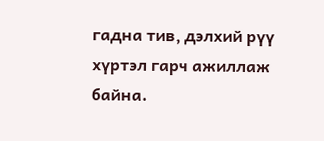гадна тив, дэлхий рүү хүртэл гарч ажиллаж байна.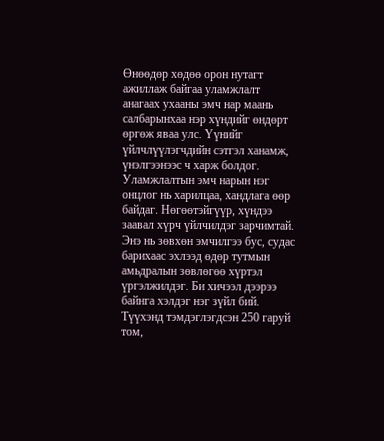Өнөөдөр хөдөө орон нутагт ажиллаж байгаа уламжлалт анагаах ухааны эмч нар маань салбарынхаа нэр хүндийг өндөрт өргөж яваа улс. Үүнийг үйлчлүүлэгчдийн сэтгэл ханамж, үнэлгээнээс ч харж болдог. Уламжлалтын эмч нарын нэг онцлог нь харилцаа, хандлага өөр байдаг. Нөгөөтэйгүүр, хүндээ заавал хүрч үйлчилдэг зарчимтай. Энэ нь зөвхөн эмчилгээ бус, судас барихаас эхлээд өдөр тутмын амьдралын зөвлөгөө хүртэл үргэлжилдэг. Би хичээл дээрээ байнга хэлдэг нэг зүйл бий. Түүхэнд тэмдэглэгдсэн 250 гаруй том,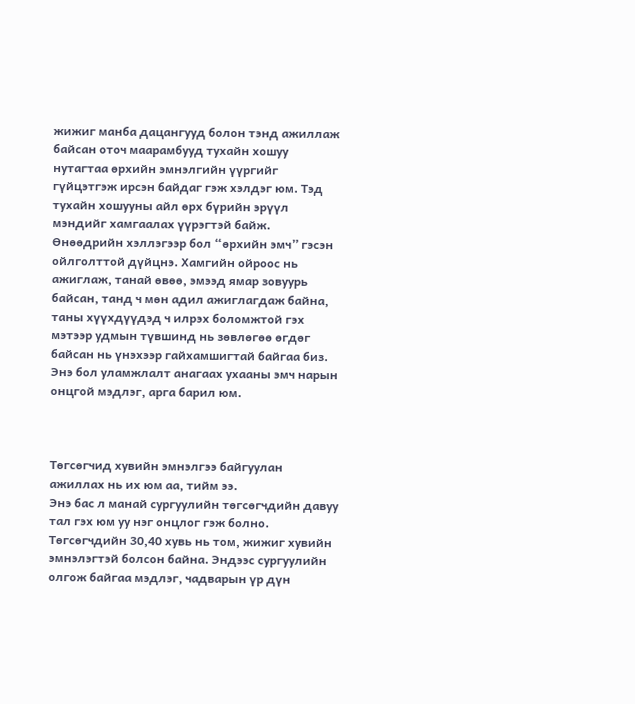жижиг манба дацангууд болон тэнд ажиллаж байсан оточ маарамбууд тухайн хошуу нутагтаа өрхийн эмнэлгийн үүргийг гүйцэтгэж ирсэн байдаг гэж хэлдэг юм. Тэд тухайн хошууны айл өрх бүрийн эрүүл мэндийг хамгаалах үүрэгтэй байж. Өнөөдрийн хэллэгээр бол “өрхийн эмч” гэсэн ойлголттой дүйцнэ. Хамгийн ойроос нь ажиглаж, танай өвөө, эмээд ямар зовуурь байсан, танд ч мөн адил ажиглагдаж байна, таны хүүхдүүдэд ч илрэх боломжтой гэх мэтээр удмын түвшинд нь зөвлөгөө өгдөг байсан нь үнэхээр гайхамшигтай байгаа биз. Энэ бол уламжлалт анагаах ухааны эмч нарын онцгой мэдлэг, арга барил юм.



Төгсөгчид хувийн эмнэлгээ байгуулан ажиллах нь их юм аа, тийм ээ.
Энэ бас л манай сургуулийн төгсөгчдийн давуу тал гэх юм уу нэг онцлог гэж болно. Төгсөгчдийн 30,40 хувь нь том, жижиг хувийн эмнэлэгтэй болсон байна. Эндээс сургуулийн олгож байгаа мэдлэг, чадварын үр дүн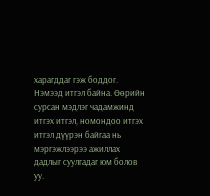харагддаг гэж боддог. Нэмээд итгэл байна. Өөрийн сурсан мэдлэг чадамжинд итгэх итгэл, номондоо итгэх итгэл дүүрэн байгаа нь мэргэжлээрээ ажиллах дадлыг суулгадаг юм болов уу.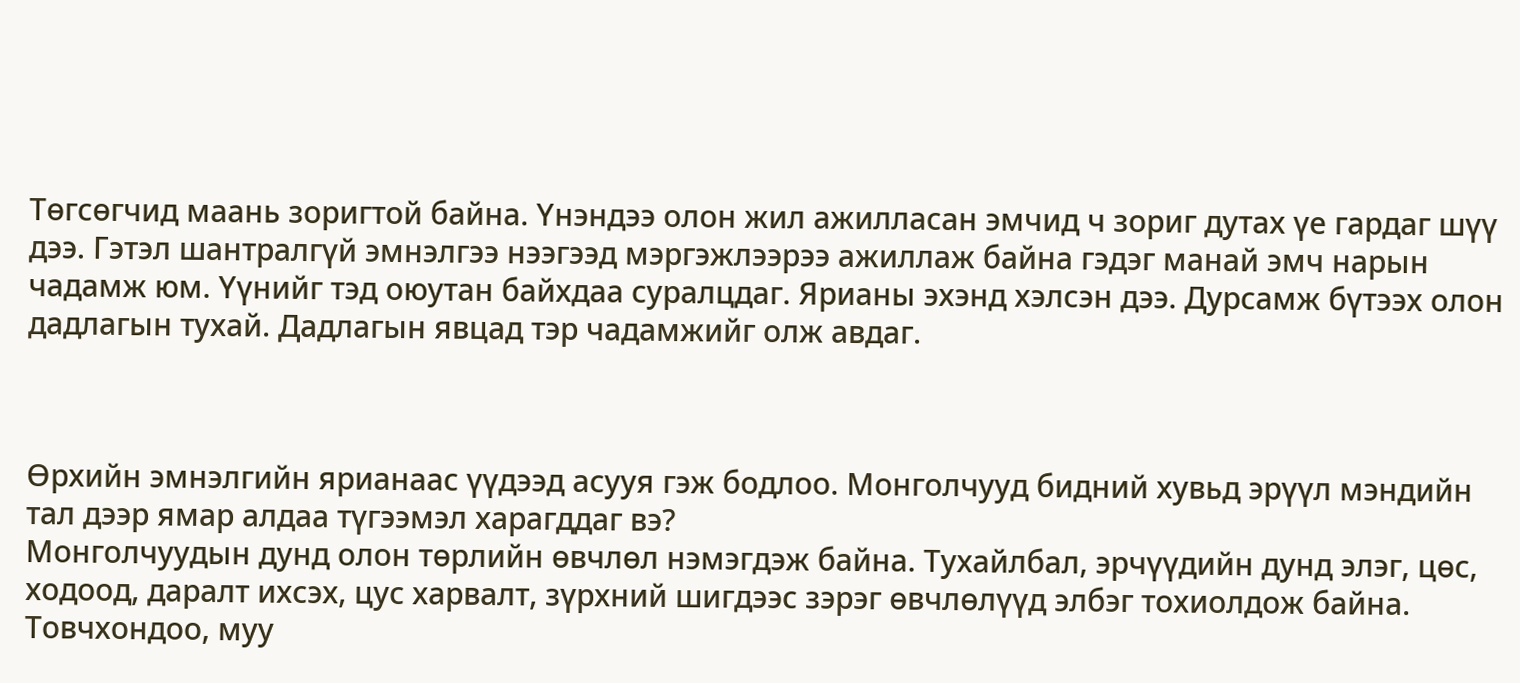Төгсөгчид маань зоригтой байна. Үнэндээ олон жил ажилласан эмчид ч зориг дутах үе гардаг шүү дээ. Гэтэл шантралгүй эмнэлгээ нээгээд мэргэжлээрээ ажиллаж байна гэдэг манай эмч нарын чадамж юм. Үүнийг тэд оюутан байхдаа суралцдаг. Ярианы эхэнд хэлсэн дээ. Дурсамж бүтээх олон дадлагын тухай. Дадлагын явцад тэр чадамжийг олж авдаг.



Өрхийн эмнэлгийн ярианаас үүдээд асууя гэж бодлоо. Монголчууд бидний хувьд эрүүл мэндийн тал дээр ямар алдаа түгээмэл харагддаг вэ?
Монголчуудын дунд олон төрлийн өвчлөл нэмэгдэж байна. Тухайлбал, эрчүүдийн дунд элэг, цөс, ходоод, даралт ихсэх, цус харвалт, зүрхний шигдээс зэрэг өвчлөлүүд элбэг тохиолдож байна. Товчхондоо, муу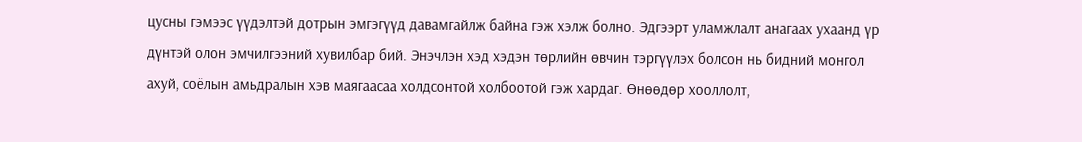цусны гэмээс үүдэлтэй дотрын эмгэгүүд давамгайлж байна гэж хэлж болно. Эдгээрт уламжлалт анагаах ухаанд үр дүнтэй олон эмчилгээний хувилбар бий. Энэчлэн хэд хэдэн төрлийн өвчин тэргүүлэх болсон нь бидний монгол ахуй, соёлын амьдралын хэв маягаасаа холдсонтой холбоотой гэж хардаг. Өнөөдөр хооллолт,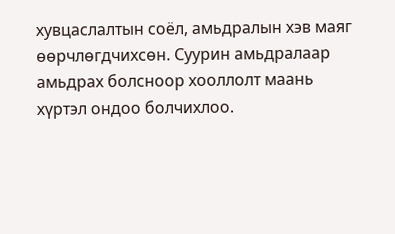хувцаслалтын соёл, амьдралын хэв маяг өөрчлөгдчихсөн. Суурин амьдралаар амьдрах болсноор хооллолт маань хүртэл ондоо болчихлоо.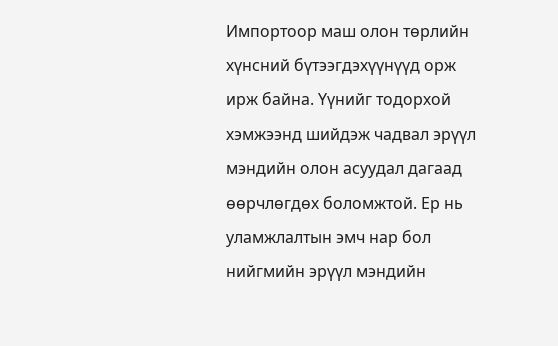Импортоор маш олон төрлийн хүнсний бүтээгдэхүүнүүд орж ирж байна. Үүнийг тодорхой хэмжээнд шийдэж чадвал эрүүл мэндийн олон асуудал дагаад өөрчлөгдөх боломжтой. Ер нь уламжлалтын эмч нар бол нийгмийн эрүүл мэндийн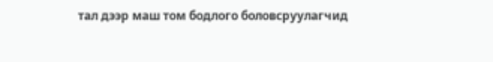тал дээр маш том бодлого боловсруулагчид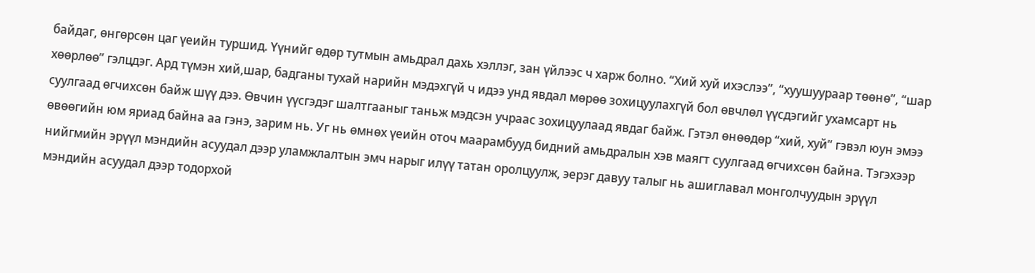байдаг, өнгөрсөн цаг үеийн туршид. Үүнийг өдөр тутмын амьдрал дахь хэллэг, зан үйлээс ч харж болно. “Хий хуй ихэслээ”, “хуушуураар төөнө”, “шар хөөрлөө” гэлцдэг. Ард түмэн хий,шар, бадганы тухай нарийн мэдэхгүй ч идээ унд явдал мөрөө зохицуулахгүй бол өвчлөл үүсдэгийг ухамсарт нь суулгаад өгчихсөн байж шүү дээ. Өвчин үүсгэдэг шалтгааныг таньж мэдсэн учраас зохицуулаад явдаг байж. Гэтэл өнөөдөр “хий, хуй” гэвэл юун эмээ өвөөгийн юм яриад байна аа гэнэ, зарим нь. Уг нь өмнөх үеийн оточ маарамбууд бидний амьдралын хэв маягт суулгаад өгчихсөн байна. Тэгэхээр нийгмийн эрүүл мэндийн асуудал дээр уламжлалтын эмч нарыг илүү татан оролцуулж, эерэг давуу талыг нь ашиглавал монголчуудын эрүүл мэндийн асуудал дээр тодорхой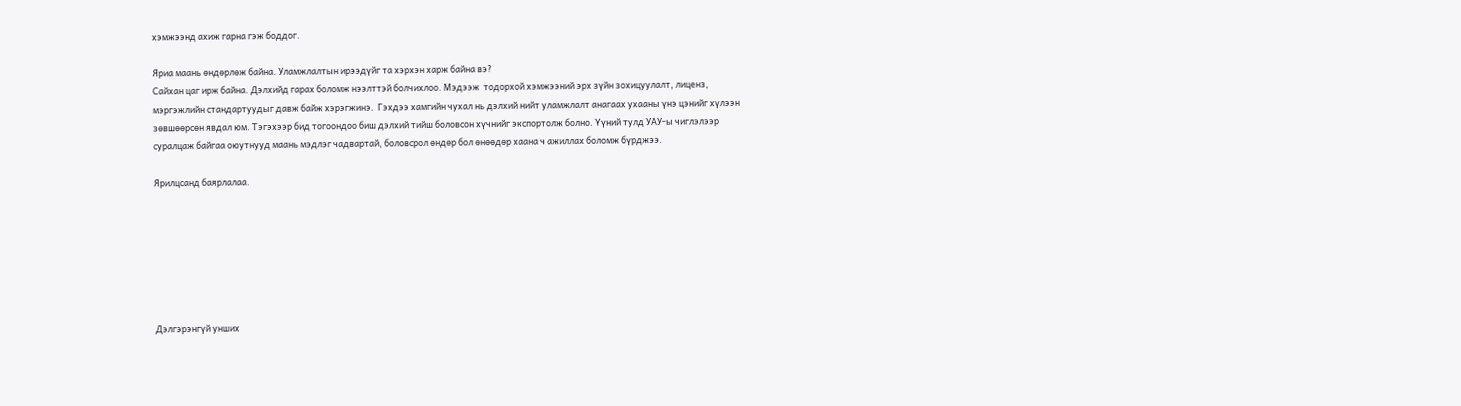хэмжээнд ахиж гарна гэж боддог.

Яриа маань өндөрлөж байна. Уламжлалтын ирээдүйг та хэрхэн харж байна вэ?
Сайхан цаг ирж байна. Дэлхийд гарах боломж нээлттэй болчихлоо. Мэдээж  тодорхой хэмжээний эрх зүйн зохицуулалт, лиценз, мэргэжлийн стандартуудыг давж байж хэрэгжинэ.  Гэхдээ хамгийн чухал нь дэлхий нийт уламжлалт анагаах ухааны үнэ цэнийг хүлээн зөвшөөрсөн явдал юм. Тэгэхээр бид тогоондоо биш дэлхий тийш боловсон хүчнийг экспортолж болно. Үүний тулд УАУ-ы чиглэлээр суралцаж байгаа оюутнууд маань мэдлэг чадвартай, боловсрол өндөр бол өнөөдөр хаана ч ажиллах боломж бүрджээ.

Ярилцсанд баярлалаа.







Дэлгэрэнгүй унших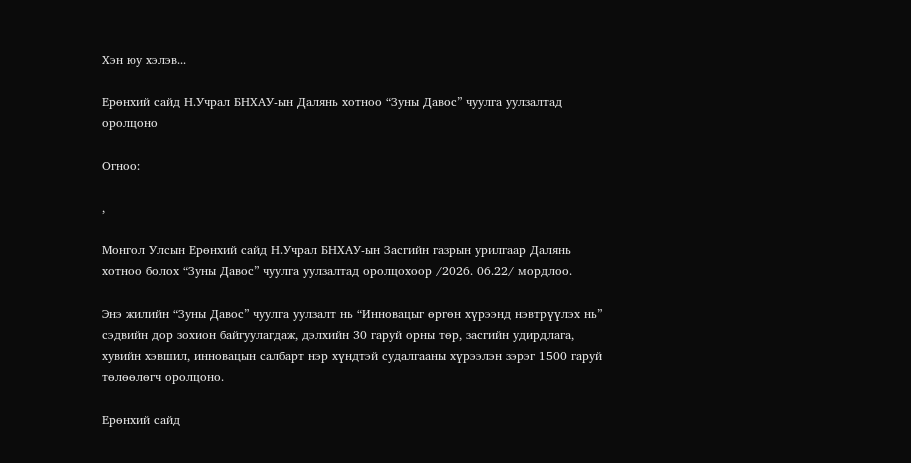Хэн юу хэлэв...

Ерөнхий сайд Н.Учрал БНХАУ-ын Далянь хотноо “Зуны Давос” чуулга уулзалтад оролцоно

Огноо:

,

Монгол Улсын Ерөнхий сайд Н.Учрал БНХАУ-ын Засгийн газрын урилгаар Далянь хотноо болох “Зуны Давос” чуулга уулзалтад оролцохоор /2026. 06.22/ мордлоо.

Энэ жилийн “Зуны Давос” чуулга уулзалт нь “Инновацыг өргөн хүрээнд нэвтрүүлэх нь” сэдвийн дор зохион байгуулагдаж, дэлхийн 30 гаруй орны төр, засгийн удирдлага, хувийн хэвшил, инновацын салбарт нэр хүндтэй судалгааны хүрээлэн зэрэг 1500 гаруй төлөөлөгч оролцоно.

Ерөнхий сайд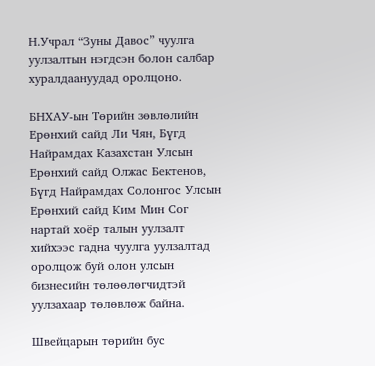Н.Учрал “Зуны Давос” чуулга уулзалтын нэгдсэн болон салбар хуралдаануудад оролцоно.

БНХАУ-ын Төрийн зөвлөлийн Ерөнхий сайд Ли Чян, Бүгд Найрамдах Казахстан Улсын Ерөнхий сайд Олжас Бектенов, Бүгд Найрамдах Солонгос Улсын Ерөнхий сайд Ким Мин Сог нартай хоёр талын уулзалт хийхээс гадна чуулга уулзалтад оролцож буй олон улсын бизнесийн төлөөлөгчидтэй уулзахаар төлөвлөж байна.

Швейцарын төрийн бус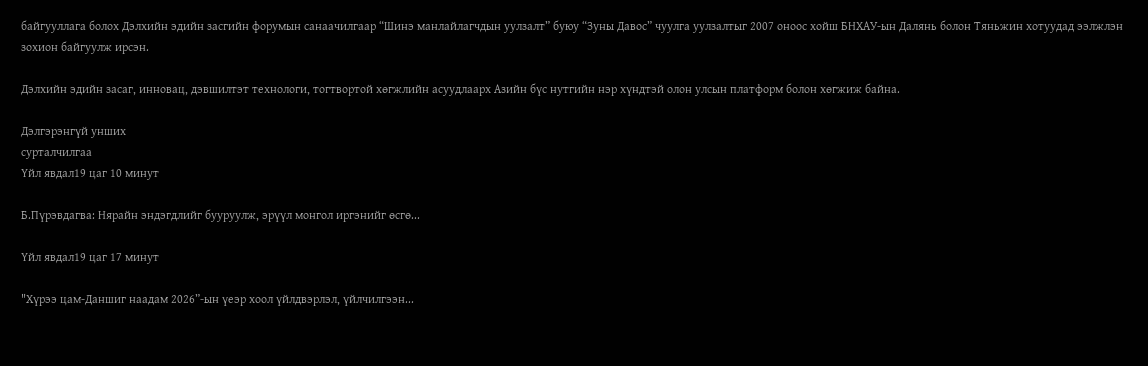байгууллага болох Дэлхийн эдийн засгийн форумын санаачилгаар “Шинэ манлайлагчдын уулзалт” буюу “Зуны Давос” чуулга уулзалтыг 2007 оноос хойш БНХАУ-ын Далянь болон Тяньжин хотуудад ээлжлэн зохион байгуулж ирсэн.

Дэлхийн эдийн засаг, инновац, дэвшилтэт технологи, тогтвортой хөгжлийн асуудлаарх Азийн бүс нутгийн нэр хүндтэй олон улсын платформ болон хөгжиж байна.

Дэлгэрэнгүй унших
сурталчилгаа
Үйл явдал19 цаг 10 минут

Б.Пүрэвдагва: Нярайн эндэгдлийг бууруулж, эрүүл монгол иргэнийг өсгө...

Үйл явдал19 цаг 17 минут

"Хүрээ цам-Даншиг наадам 2026”-ын үеэр хоол үйлдвэрлэл, үйлчилгээн...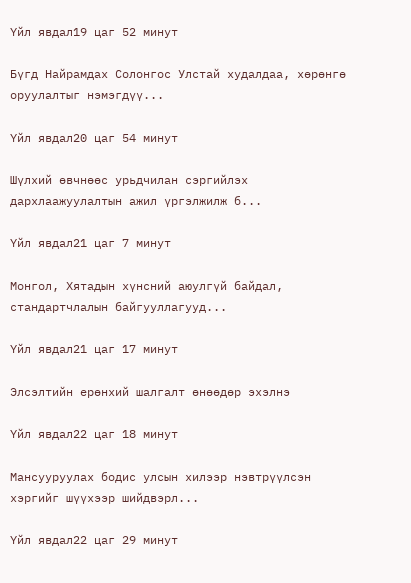Үйл явдал19 цаг 52 минут

Бүгд Найрамдах Солонгос Улстай худалдаа, хөрөнгө оруулалтыг нэмэгдүү...

Үйл явдал20 цаг 54 минут

Шүлхий өвчнөөс урьдчилан сэргийлэх дархлаажуулалтын ажил үргэлжилж б...

Үйл явдал21 цаг 7 минут

Монгол, Хятадын хүнсний аюулгүй байдал, стандартчлалын байгууллагууд...

Үйл явдал21 цаг 17 минут

Элсэлтийн ерөнхий шалгалт өнөөдөр эхэлнэ

Үйл явдал22 цаг 18 минут

Мансууруулах бодис улсын хилээр нэвтрүүлсэн хэргийг шүүхээр шийдвэрл...

Үйл явдал22 цаг 29 минут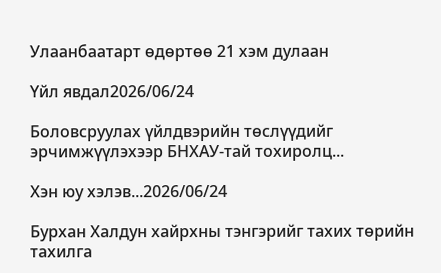Улаанбаатарт өдөртөө 21 хэм дулаан

Үйл явдал2026/06/24

Боловсруулах үйлдвэрийн төслүүдийг эрчимжүүлэхээр БНХАУ-тай тохиролц...

Хэн юу хэлэв...2026/06/24

Бурхан Халдун хайрхны тэнгэрийг тахих төрийн тахилга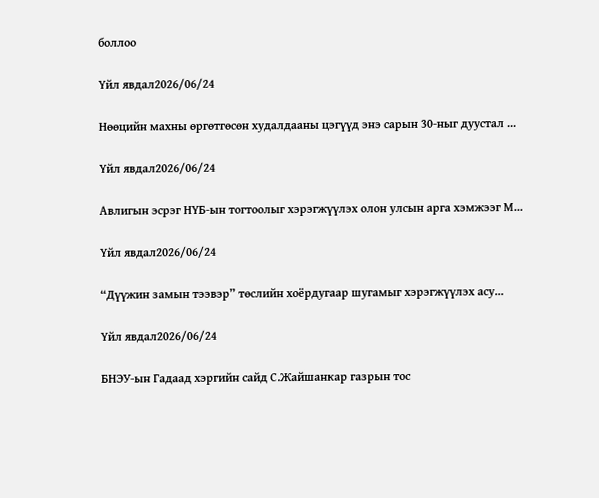боллоо

Үйл явдал2026/06/24

Нөөцийн махны өргөтгөсөн худалдааны цэгүүд энэ сарын 30-ныг дуустал ...

Үйл явдал2026/06/24

Авлигын эсрэг НҮБ-ын тогтоолыг хэрэгжүүлэх олон улсын арга хэмжээг М...

Үйл явдал2026/06/24

“Дүүжин замын тээвэр” төслийн хоёрдугаар шугамыг хэрэгжүүлэх асу...

Үйл явдал2026/06/24

БНЭУ-ын Гадаад хэргийн сайд С.Жайшанкар газрын тос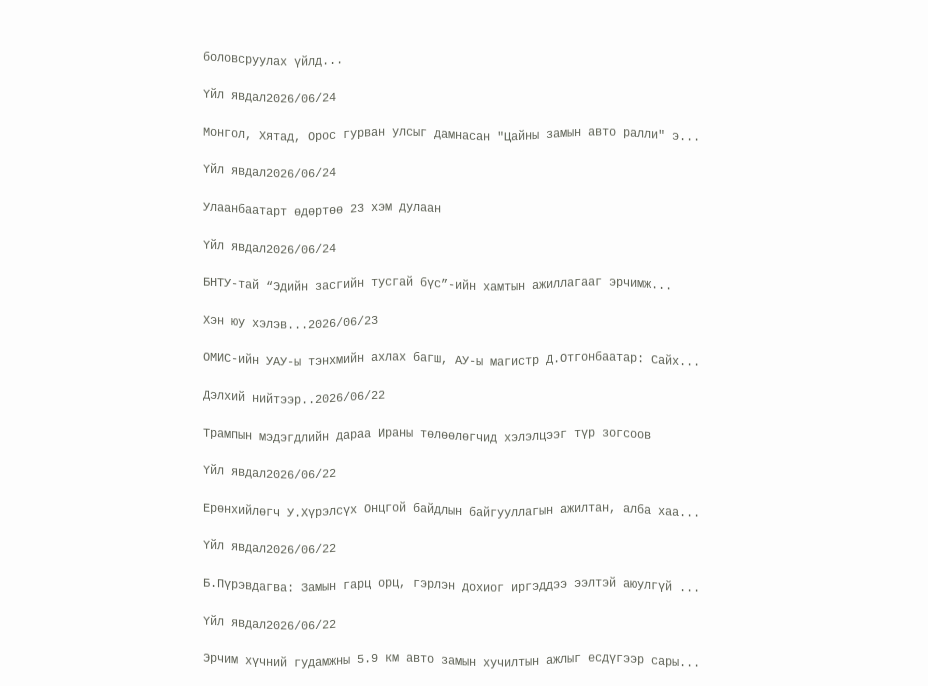боловсруулах үйлд...

Үйл явдал2026/06/24

Монгол, Хятад, Орос гурван улсыг дамнасан "Цайны замын авто ралли" э...

Үйл явдал2026/06/24

Улаанбаатарт өдөртөө 23 хэм дулаан

Үйл явдал2026/06/24

БНТУ-тай “Эдийн засгийн тусгай бүс”-ийн хамтын ажиллагааг эрчимж...

Хэн юу хэлэв...2026/06/23

ОМИС-ийн УАУ-ы тэнхмийн ахлах багш, АУ-ы магистр Д.Отгонбаатар: Сайх...

Дэлхий нийтээр..2026/06/22

Трампын мэдэгдлийн дараа Ираны төлөөлөгчид хэлэлцээг түр зогсоов

Үйл явдал2026/06/22

Ерөнхийлөгч У.Хүрэлсүх Онцгой байдлын байгууллагын ажилтан, алба хаа...

Үйл явдал2026/06/22

Б.Пүрэвдагва: Замын гарц орц, гэрлэн дохиог иргэддээ ээлтэй аюулгүй ...

Үйл явдал2026/06/22

Эрчим хүчний гудамжны 5.9 км авто замын хучилтын ажлыг есдүгээр сары...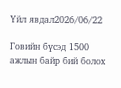Үйл явдал2026/06/22

Говийн бүсэд 1500 ажлын байр бий болох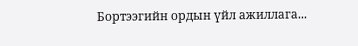Бортээгийн ордын үйл ажиллага...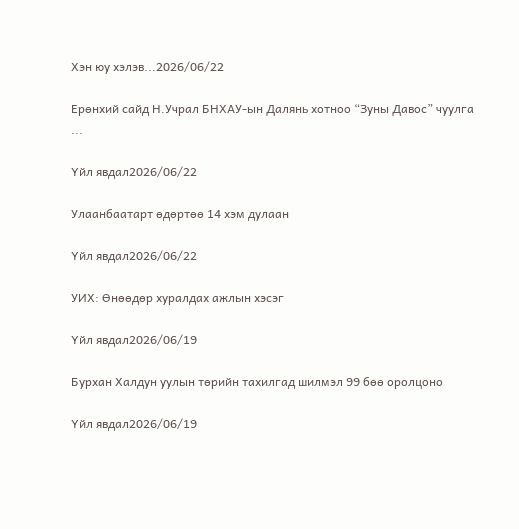Хэн юу хэлэв...2026/06/22

Ерөнхий сайд Н.Учрал БНХАУ-ын Далянь хотноо “Зуны Давос” чуулга ...

Үйл явдал2026/06/22

Улаанбаатарт өдөртөө 14 хэм дулаан

Үйл явдал2026/06/22

УИХ: Өнөөдөр хуралдах ажлын хэсэг

Үйл явдал2026/06/19

Бурхан Халдун уулын төрийн тахилгад шилмэл 99 бөө оролцоно

Үйл явдал2026/06/19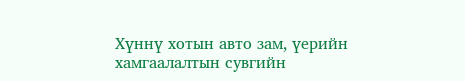Хүннү хотын авто зам, үерийн хамгаалалтын сувгийн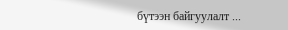бүтээн байгуулалт ...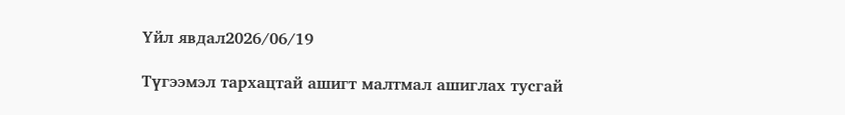Үйл явдал2026/06/19

Түгээмэл тархацтай ашигт малтмал ашиглах тусгай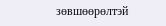зөвшөөрөлтэй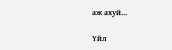аж ахуй...

Үйл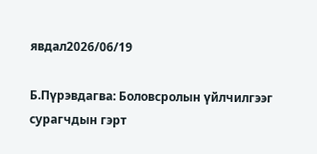явдал2026/06/19

Б.Пүрэвдагва: Боловсролын үйлчилгээг сурагчдын гэрт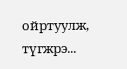ойртуулж, түгжрэ...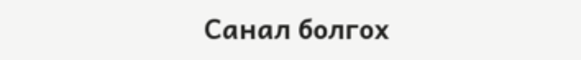Санал болгох